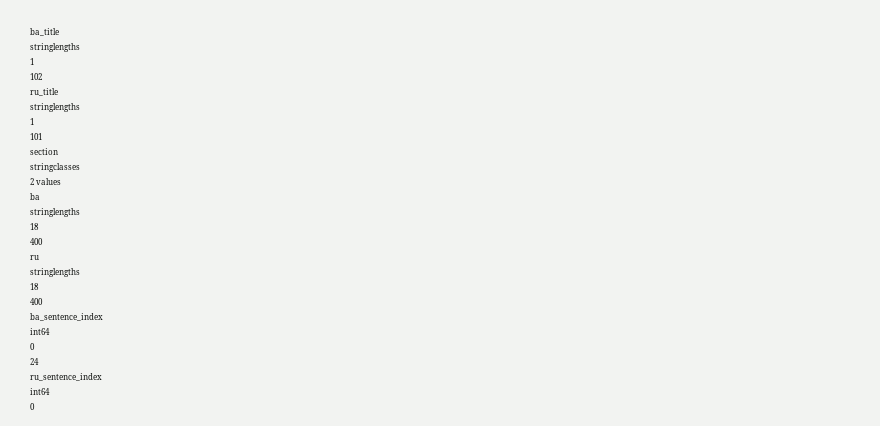ba_title
stringlengths
1
102
ru_title
stringlengths
1
101
section
stringclasses
2 values
ba
stringlengths
18
400
ru
stringlengths
18
400
ba_sentence_index
int64
0
24
ru_sentence_index
int64
0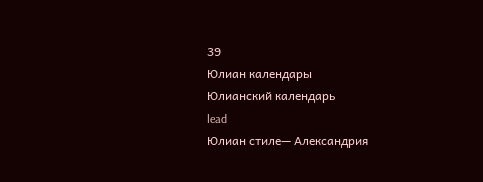39
Юлиан календары
Юлианский календарь
lead
Юлиан стиле— Александрия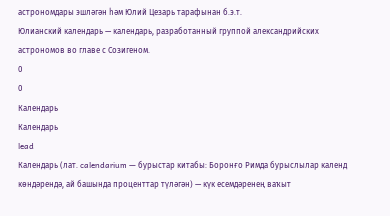астрономдары эшләгән һәм Юлий Цезарь тарафынан б.э.т.
Юлианский календарь — календарь, разработанный группой александрийских астрономов во главе с Созигеном.
0
0
Календарь
Календарь
lead
Календарь (лат. calendarium — бурыстар китабы: Боронғо Римда бурыслылар календ көндәрендә, ай башында проценттар түләгән) — күк есемдәренең ваҡыт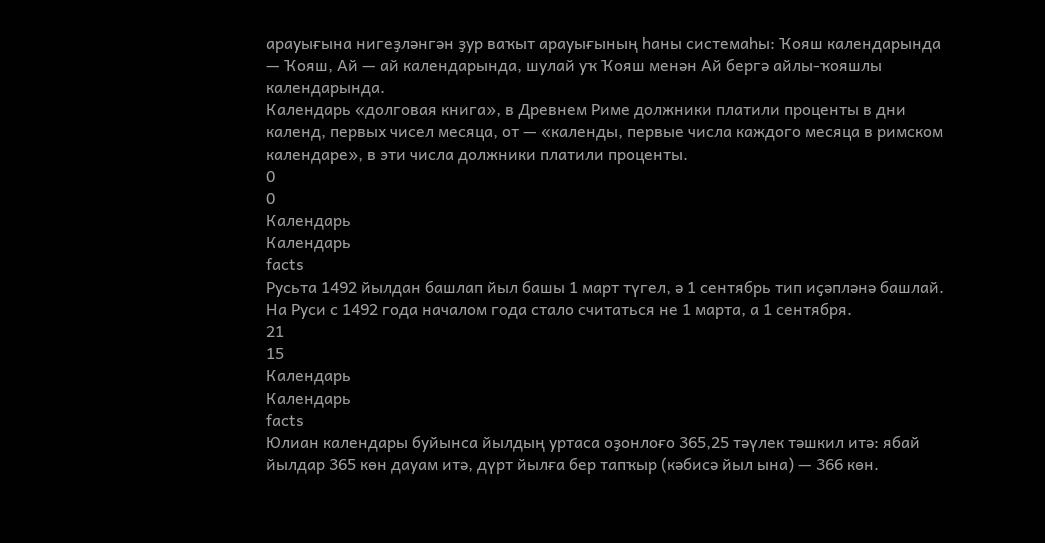арауығына нигеҙләнгән ҙур ваҡыт арауығының һаны системаһы: Ҡояш календарында — Ҡояш, Ай — ай календарында, шулай уҡ Ҡояш менән Ай бергә айлы-ҡояшлы календарында.
Календарь «долговая книга», в Древнем Риме должники платили проценты в дни календ, первых чисел месяца, от — «календы, первые числа каждого месяца в римском календаре», в эти числа должники платили проценты.
0
0
Календарь
Календарь
facts
Русьта 1492 йылдан башлап йыл башы 1 март түгел, ә 1 сентябрь тип иҫәпләнә башлай.
На Руси с 1492 года началом года стало считаться не 1 марта, а 1 сентября.
21
15
Календарь
Календарь
facts
Юлиан календары буйынса йылдың уртаса оҙонлоғо 365,25 тәүлек тәшкил итә: ябай йылдар 365 көн дауам итә, дүрт йылға бер тапҡыр (кәбисә йыл ына) — 366 көн.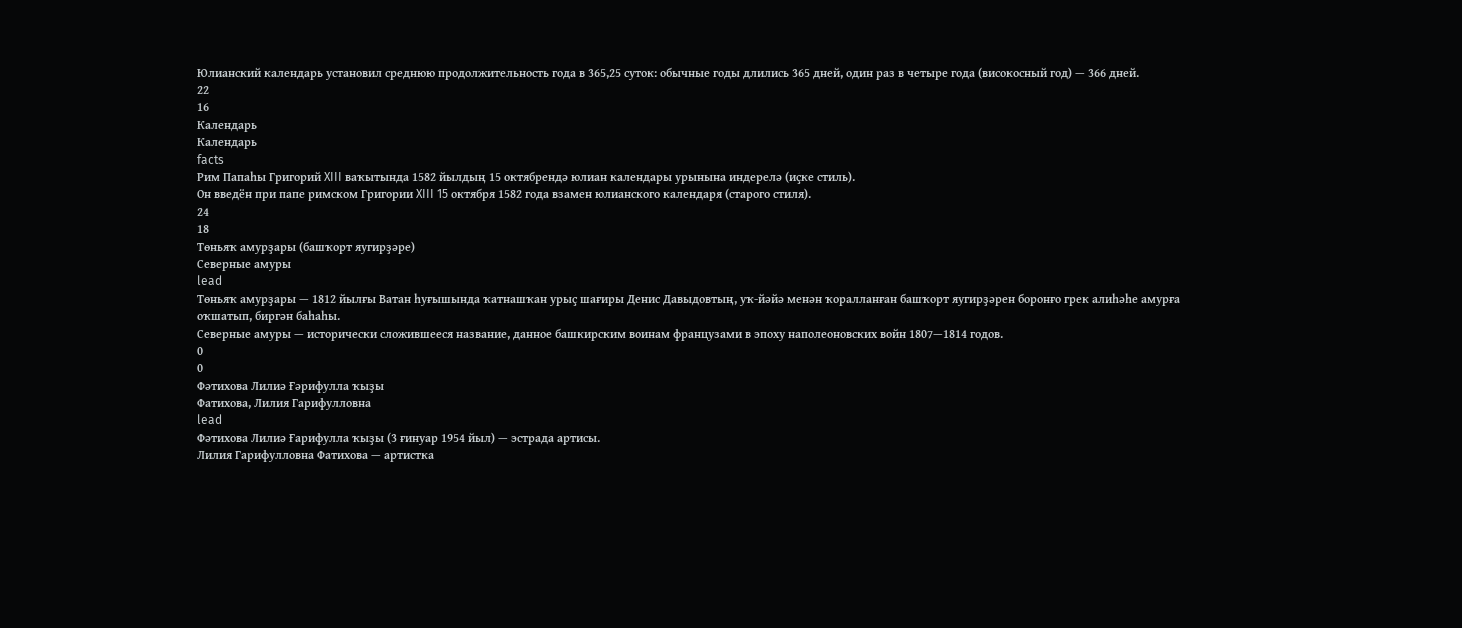Юлианский календарь установил среднюю продолжительность года в 365,25 суток: обычные годы длились 365 дней, один раз в четыре года (високосный год) — 366 дней.
22
16
Календарь
Календарь
facts
Рим Папаһы Григорий XIII ваҡытында 1582 йылдың 15 октябрендә юлиан календары урынына индерелә (иҫке стиль).
Он введён при папе римском Григории XIII 15 октября 1582 года взамен юлианского календаря (старого стиля).
24
18
Төньяҡ амурҙары (башҡорт яугирҙәре)
Северные амуры
lead
Төньяҡ амурҙары — 1812 йылғы Ватан һуғышында ҡатнашҡан урыҫ шағиры Денис Давыдовтың, уҡ-йәйә менән ҡоралланған башҡорт яугирҙәрен боронғо грек алиһәһе амурға оҡшатып, биргән баһаһы.
Северные амуры — исторически сложившееся название, данное башкирским воинам французами в эпоху наполеоновских войн 1807—1814 годов.
0
0
Фәтихова Лилиә Ғәрифулла ҡыҙы
Фатихова, Лилия Гарифулловна
lead
Фәтихова Лилиә Ғарифулла ҡыҙы (3 ғинуар 1954 йыл) — эстрада артисы.
Лилия Гарифулловна Фатихова — артистка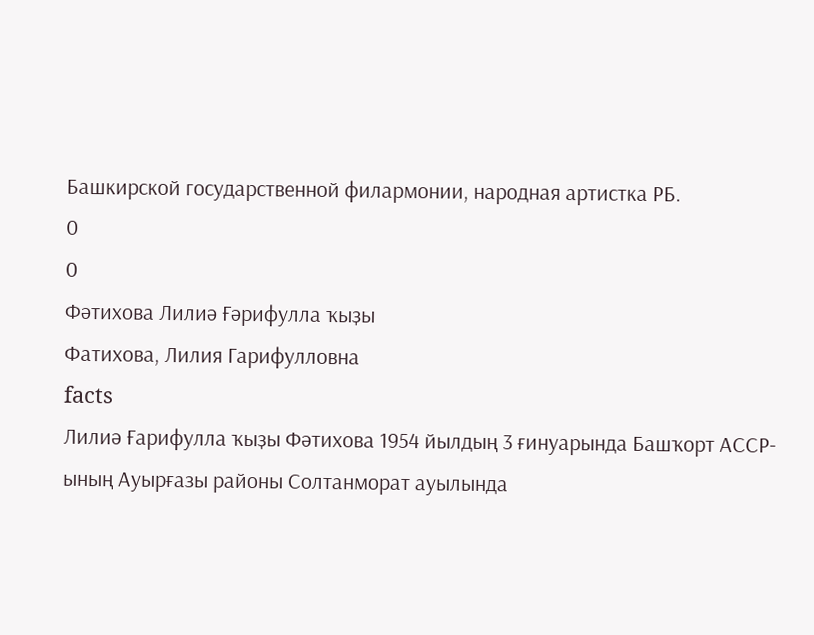Башкирской государственной филармонии, народная артистка РБ.
0
0
Фәтихова Лилиә Ғәрифулла ҡыҙы
Фатихова, Лилия Гарифулловна
facts
Лилиә Ғарифулла ҡыҙы Фәтихова 1954 йылдың 3 ғинуарында Башҡорт АССР-ының Ауырғазы районы Солтанморат ауылында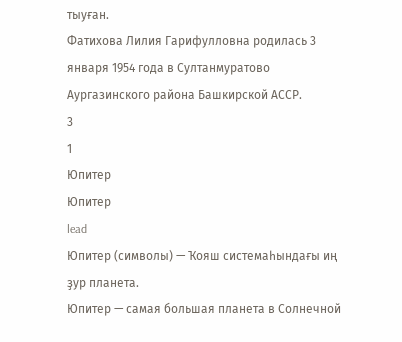тыуған.
Фатихова Лилия Гарифулловна родилась 3 января 1954 года в Султанмуратово Аургазинского района Башкирской АССР.
3
1
Юпитер
Юпитер
lead
Юпитер (символы) — Ҡояш системаһындағы иң ҙур планета.
Юпитер — самая большая планета в Солнечной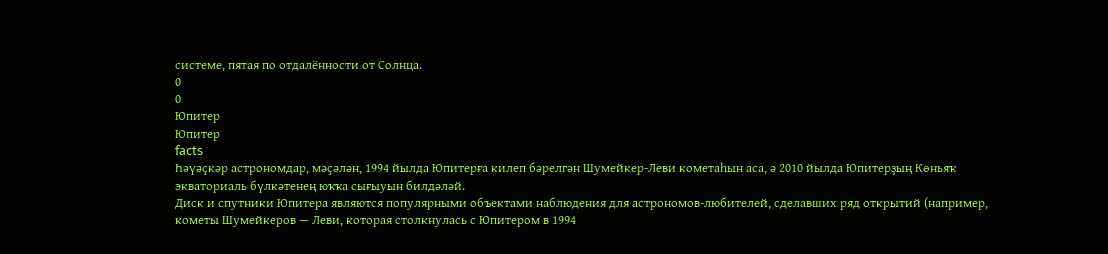системе, пятая по отдалённости от Солнца.
0
0
Юпитер
Юпитер
facts
Һәүәҫкәр астрономдар, мәҫәлән, 1994 йылда Юпитерға килеп бәрелгән Шумейкер-Леви кометаһын аса, ә 2010 йылда Юпитерҙың Көньяҡ экваториаль бүлкәтенең юҡҡа сығыуын билдәләй.
Диск и спутники Юпитера являются популярными объектами наблюдения для астрономов-любителей, сделавших ряд открытий (например, кометы Шумейкеров — Леви, которая столкнулась с Юпитером в 1994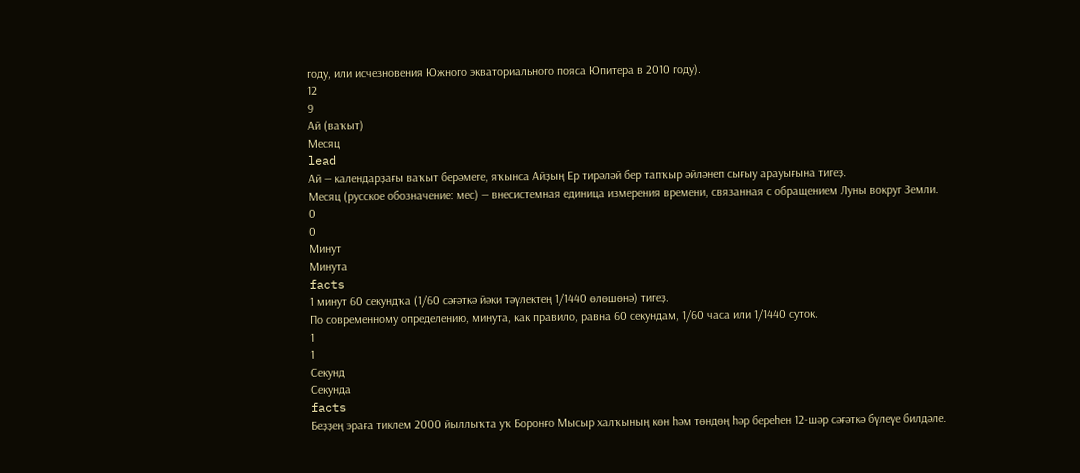году, или исчезновения Южного экваториального пояса Юпитера в 2010 году).
12
9
Ай (ваҡыт)
Месяц
lead
Ай — календарҙағы ваҡыт берәмеге, яҡынса Айҙың Ер тирәләй бер тапҡыр әйләнеп сығыу арауығына тигеҙ.
Месяц (русское обозначение: мес) — внесистемная единица измерения времени, связанная с обращением Луны вокруг Земли.
0
0
Минут
Минута
facts
1 минут 60 секундҡа (1/60 сәғәткә йәки тәүлектең 1/1440 өлөшөнә) тигеҙ.
По современному определению, минута, как правило, равна 60 секундам, 1/60 часа или 1/1440 суток.
1
1
Секунд
Секунда
facts
Беҙҙең эраға тиклем 2000 йыллыҡта уҡ Боронғо Мысыр халҡының көн һәм төндөң һәр береһен 12-шәр сәғәткә бүлеүе билдәле.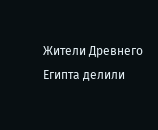Жители Древнего Египта делили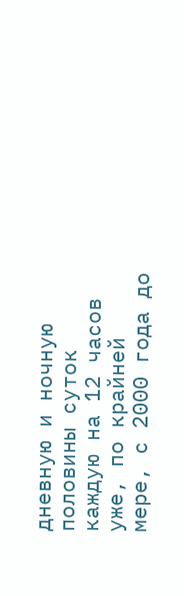дневную и ночную половины суток каждую на 12 часов уже, по крайней мере, с 2000 года до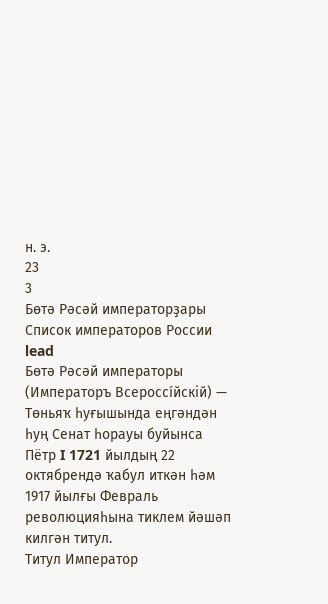н. э.
23
3
Бөтә Рәсәй императорҙары
Список императоров России
lead
Бөтә Рәсәй императоры (Императоръ Всероссíйскій) — Төньяҡ һуғышында еңгәндән һуң Сенат һорауы буйынса Пётр I 1721 йылдың 22 октябрендә ҡабул иткән һәм 1917 йылғы Февраль революцияһына тиклем йәшәп килгән титул.
Титул Император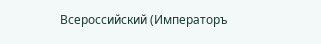Всероссийский (Императоръ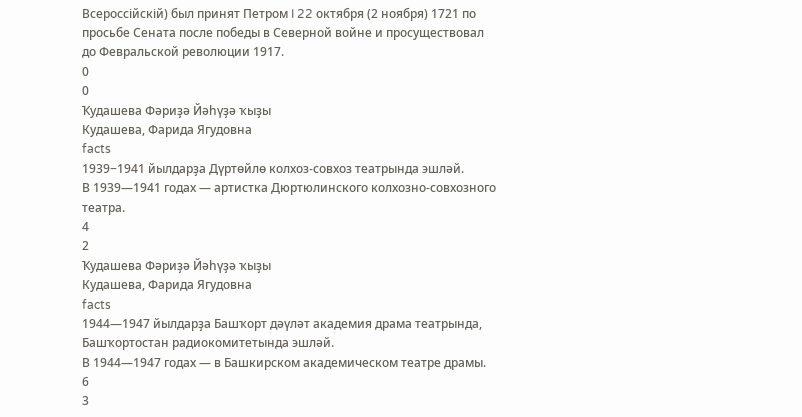Всероссійскій) был принят Петром I 22 октября (2 ноября) 1721 по просьбе Сената после победы в Северной войне и просуществовал до Февральской революции 1917.
0
0
Ҡудашева Фәриҙә Йәһүҙә ҡыҙы
Кудашева, Фарида Ягудовна
facts
1939−1941 йылдарҙа Дүртөйлө колхоз-совхоз театрында эшләй.
В 1939—1941 годах — артистка Дюртюлинского колхозно-совхозного театра.
4
2
Ҡудашева Фәриҙә Йәһүҙә ҡыҙы
Кудашева, Фарида Ягудовна
facts
1944—1947 йылдарҙа Башҡорт дәүләт академия драма театрында, Башҡортостан радиокомитетында эшләй.
В 1944—1947 годах — в Башкирском академическом театре драмы.
6
3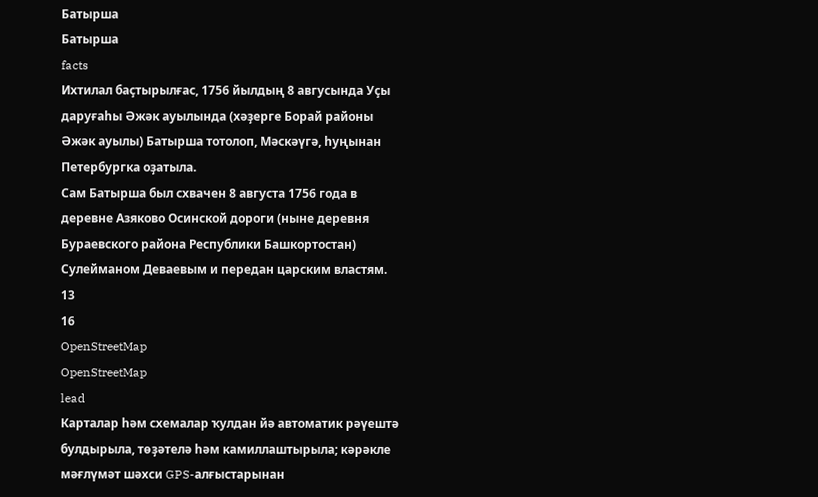Батырша
Батырша
facts
Ихтилал баҫтырылғас, 1756 йылдың 8 авгусында Уҫы даруғаһы Әжәк ауылында (хәҙерге Борай районы Әжәк ауылы) Батырша тотолоп, Мәскәүгә, һуңынан Петербургка оҙатыла.
Сам Батырша был схвачен 8 августа 1756 года в деревне Азяково Осинской дороги (ныне деревня Бураевского района Республики Башкортостан) Сулейманом Деваевым и передан царским властям.
13
16
OpenStreetMap
OpenStreetMap
lead
Карталар һәм схемалар ҡулдан йә автоматик рәүештә булдырыла, төҙәтелә һәм камиллаштырыла; кәрәкле мәғлүмәт шәхси GPS-алғыстарынан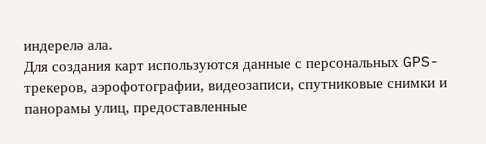индерелә ала.
Для создания карт используются данные с персональных GPS-трекеров, аэрофотографии, видеозаписи, спутниковые снимки и панорамы улиц, предоставленные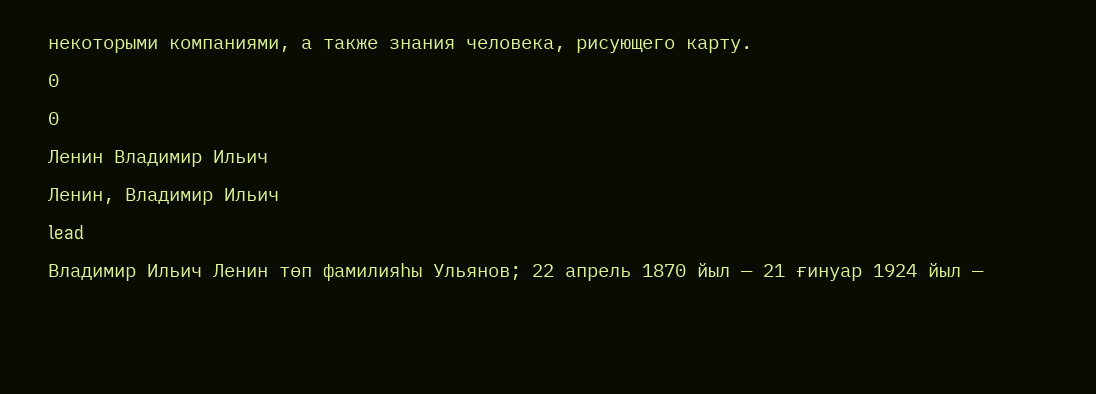некоторыми компаниями, а также знания человека, рисующего карту.
0
0
Ленин Владимир Ильич
Ленин, Владимир Ильич
lead
Владимир Ильич Ленин төп фамилияһы Ульянов; 22 апрель 1870 йыл — 21 ғинуар 1924 йыл —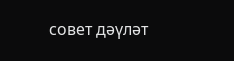совет дәүләт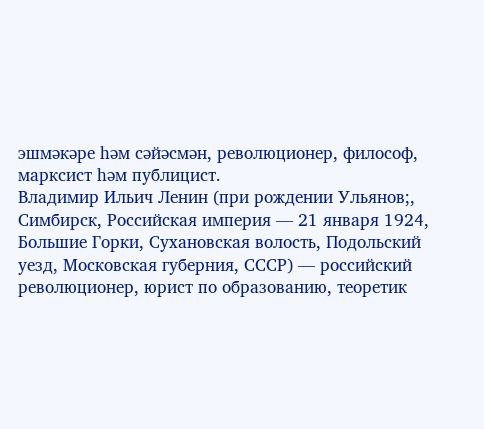эшмәкәре һәм сәйәсмән, революционер, философ, марксист һәм публицист.
Владимир Ильич Ленин (при рождении Ульянов;, Симбирск, Российская империя — 21 января 1924, Большие Горки, Сухановская волость, Подольский уезд, Московская губерния, СССР) — российский революционер, юрист по образованию, теоретик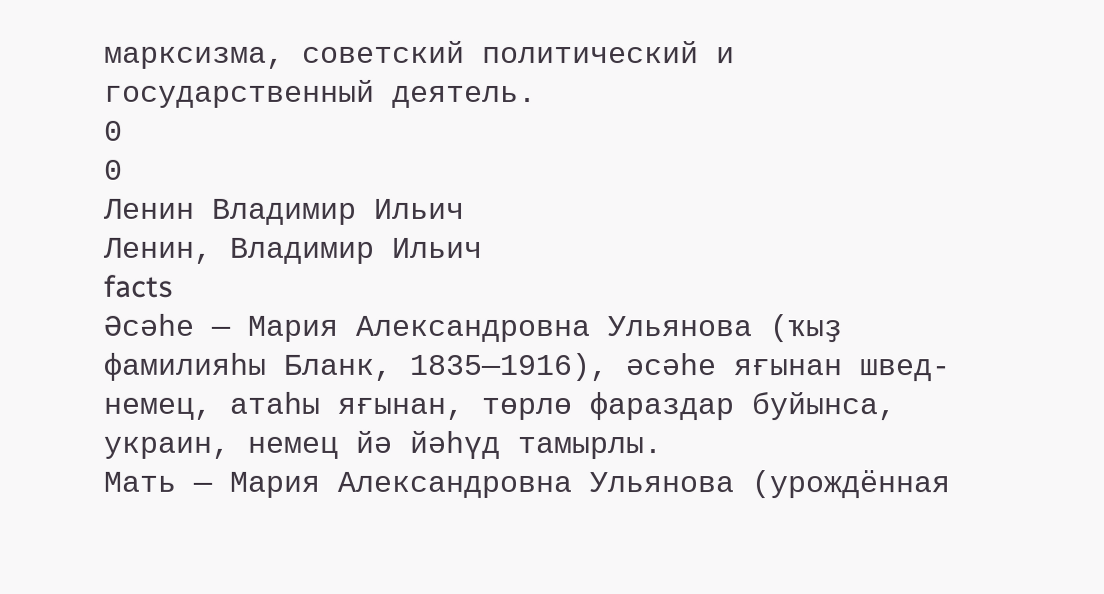марксизма, советский политический и государственный деятель.
0
0
Ленин Владимир Ильич
Ленин, Владимир Ильич
facts
Әсәһе — Мария Александровна Ульянова (ҡыҙ фамилияһы Бланк, 1835—1916), әсәһе яғынан швед-немец, атаһы яғынан, төрлө фараздар буйынса, украин, немец йә йәһүд тамырлы.
Мать — Мария Александровна Ульянова (урождённая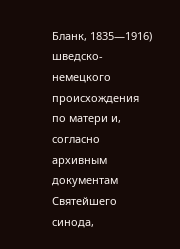Бланк, 1835—1916) шведско-немецкого происхождения по матери и, согласно архивным документам Святейшего синода,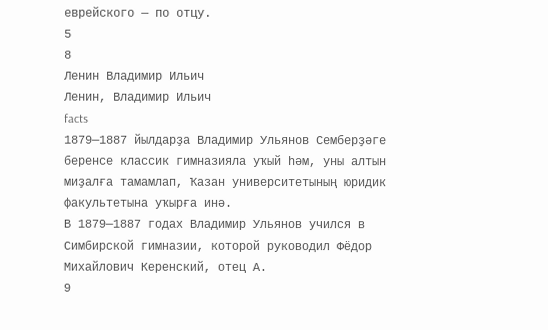еврейского — по отцу.
5
8
Ленин Владимир Ильич
Ленин, Владимир Ильич
facts
1879—1887 йылдарҙа Владимир Ульянов Семберҙәге беренсе классик гимназияла уҡый һәм, уны алтын миҙалға тамамлап, Ҡазан университетының юридик факультетына уҡырға инә.
В 1879—1887 годах Владимир Ульянов учился в Симбирской гимназии, которой руководил Фёдор Михайлович Керенский, отец А.
9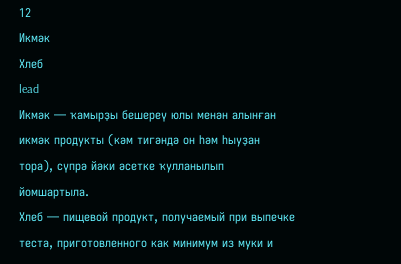12
Икмәк
Хлеб
lead
Икмәк — ҡамырҙы бешереү юлы менән алынған икмәк продукты (кәм тигәндә он һәм һыуҙан тора), сүпрә йәки әсетке ҡулланылып йомшартыла.
Хлеб — пищевой продукт, получаемый при выпечке теста, приготовленного как минимум из муки и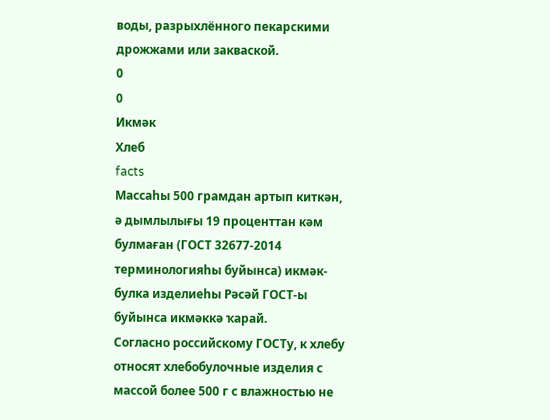воды, разрыхлённого пекарскими дрожжами или закваской.
0
0
Икмәк
Хлеб
facts
Массаһы 500 грамдан артып киткән, ә дымлылығы 19 проценттан кәм булмаған (ГОСТ 32677-2014 терминологияһы буйынса) икмәк-булка изделиеһы Рәсәй ГОСТ-ы буйынса икмәккә ҡарай.
Согласно российскому ГОСТу, к хлебу относят хлебобулочные изделия с массой более 500 г с влажностью не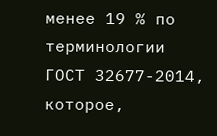менее 19 % по терминологии ГОСТ 32677-2014, которое,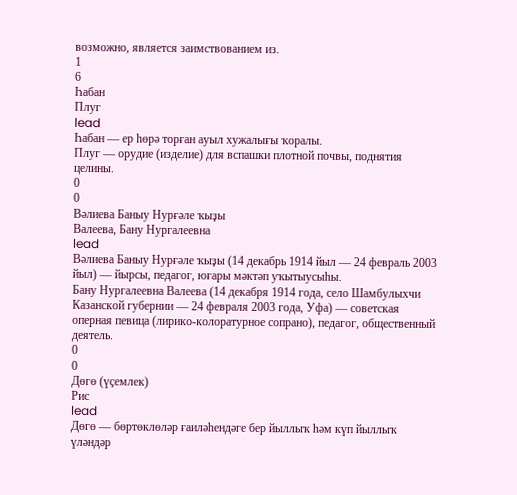возможно, является заимствованием из.
1
6
Һабан
Плуг
lead
Һабан — ер һөрә торған ауыл хужалығы ҡоралы.
Плуг — орудие (изделие) для вспашки плотной почвы, поднятия целины.
0
0
Вәлиева Баныу Нурғәле ҡыҙы
Валеева, Бану Нургалеевна
lead
Вәлиева Баныу Нурғәле ҡыҙы (14 декабрь 1914 йыл — 24 февраль 2003 йыл) — йырсы, педагог, юғары мәктәп уҡытыусыһы.
Бану Нургалеевна Валеева (14 декабря 1914 года, село Шамбулыхчи Казанской губернии — 24 февраля 2003 года, Уфа) — советская оперная певица (лирико-колоратурное сопрано), педагог, общественный деятель.
0
0
Дөгө (үҫемлек)
Рис
lead
Дөгө — бөртөклөләр ғаиләһендәге бер йыллыҡ һәм күп йыллыҡ үләндәр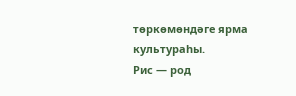төркөмөндәге ярма культураһы.
Рис — род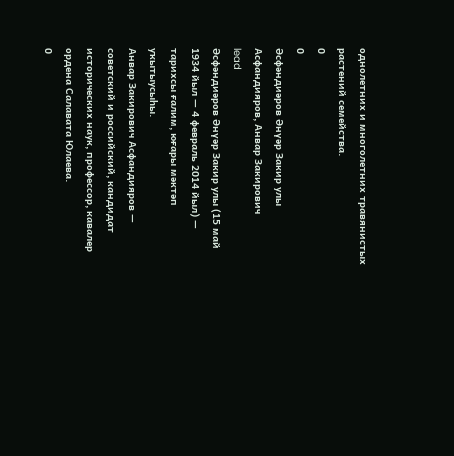однолетних и многолетних травянистых растений семейства.
0
0
Әсфәндиәров Әнүәр Закир улы
Асфандияров, Анвар Закирович
lead
Әсфәндиәров Әнүәр Закир улы (15 май 1934 йыл — 4 февраль 2014 йыл) — тарихсы ғалим, юғары мәктәп уҡытыусыһы.
Анвар Закирович Асфандияров — советский и российский, кандидат исторических наук, профессор, кавалер ордена Салавата Юлаева.
0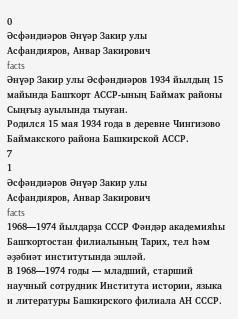0
Әсфәндиәров Әнүәр Закир улы
Асфандияров, Анвар Закирович
facts
Әнүәр Закир улы Әсфәндиәров 1934 йылдың 15 майында Башҡорт АССР-ының Баймаҡ районы Сыңғыҙ ауылында тыуған.
Родился 15 мая 1934 года в деревне Чингизово Баймакского района Башкирской АССР.
7
1
Әсфәндиәров Әнүәр Закир улы
Асфандияров, Анвар Закирович
facts
1968—1974 йылдарҙа СССР Фәндәр академияһы Башҡортостан филиалының Тарих, тел һәм әҙәбиәт институтында эшләй.
В 1968—1974 годы — младший, старший научный сотрудник Института истории, языка и литературы Башкирского филиала АН СССР.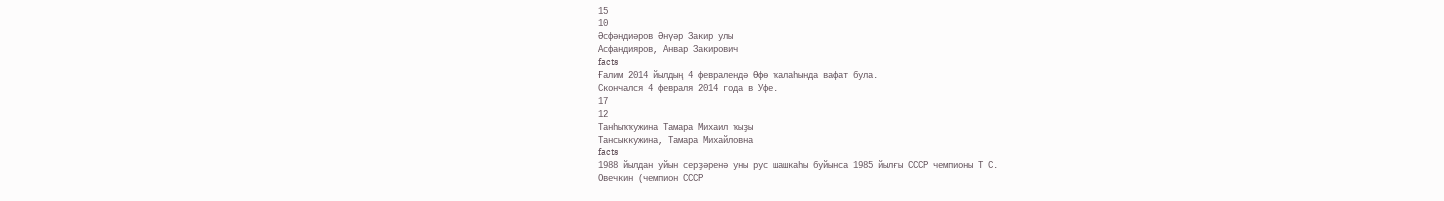15
10
Әсфәндиәров Әнүәр Закир улы
Асфандияров, Анвар Закирович
facts
Ғалим 2014 йылдың 4 февралендә Өфө ҡалаһында вафат була.
Скончался 4 февраля 2014 года в Уфе.
17
12
Танһыҡҡужина Тамара Михаил ҡыҙы
Тансыккужина, Тамара Михайловна
facts
1988 йылдан уйын серҙәренә уны рус шашкаһы буйынса 1985 йылғы СССР чемпионы Т С.
Овечкин (чемпион СССР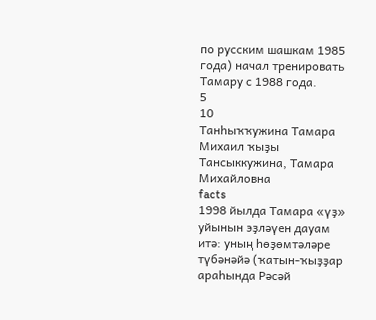по русским шашкам 1985 года) начал тренировать Тамару с 1988 года.
5
10
Танһыҡҡужина Тамара Михаил ҡыҙы
Тансыккужина, Тамара Михайловна
facts
1998 йылда Тамара «үҙ» уйынын эҙләүен дауам итә: уның һөҙөмтәләре түбәнәйә (ҡатын-ҡыҙҙар араһында Рәсәй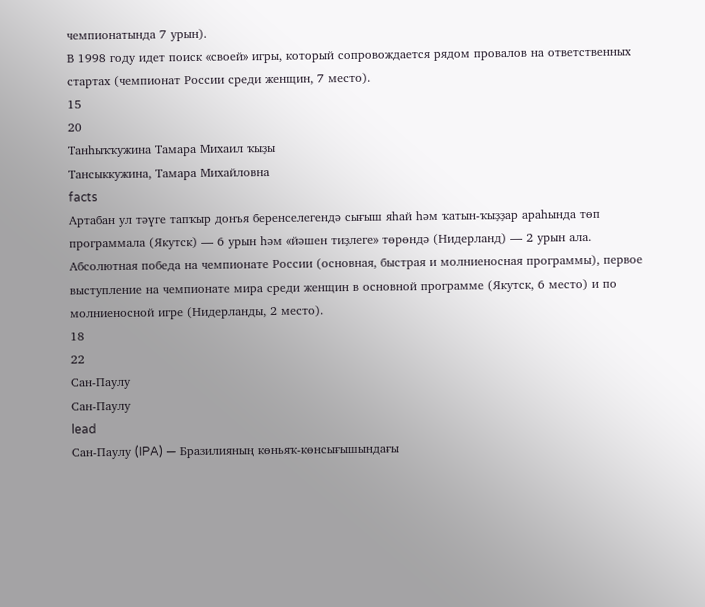чемпионатында 7 урын).
В 1998 году идет поиск «своей» игры, который сопровождается рядом провалов на ответственных стартах (чемпионат России среди женщин, 7 место).
15
20
Танһыҡҡужина Тамара Михаил ҡыҙы
Тансыккужина, Тамара Михайловна
facts
Артабан ул тәүге тапҡыр донъя беренселегендә сығыш яһай һәм ҡатын-ҡыҙҙар араһында төп программала (Якутск) — 6 урын һәм «йәшен тиҙлеге» төрөндә (Нидерланд) — 2 урын ала.
Абсолютная победа на чемпионате России (основная, быстрая и молниеносная программы), первое выступление на чемпионате мира среди женщин в основной программе (Якутск, 6 место) и по молниеносной игре (Нидерланды, 2 место).
18
22
Сан-Паулу
Сан-Паулу
lead
Сан-Паулу (IPA) — Бразилияның көньяҡ-көнсығышындағы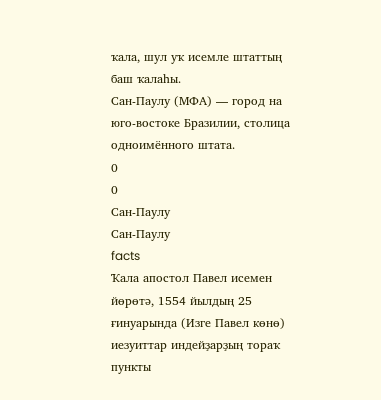ҡала, шул уҡ исемле штаттың баш ҡалаһы.
Сан-Паулу (МФА) — город на юго-востоке Бразилии, столица одноимённого штата.
0
0
Сан-Паулу
Сан-Паулу
facts
Ҡала апостол Павел исемен йөрөтә, 1554 йылдың 25 ғинуарында (Изге Павел көнө) иезуиттар индейҙарҙың тораҡ пункты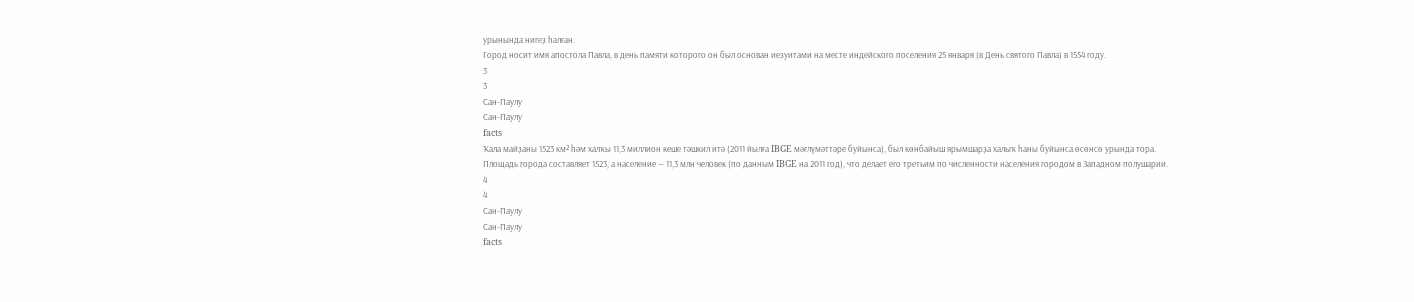урынында нигеҙ һалған.
Город носит имя апостола Павла, в день памяти которого он был основан иезуитами на месте индейского поселения 25 января (в День святого Павла) в 1554 году.
3
3
Сан-Паулу
Сан-Паулу
facts
Ҡала майҙаны 1523 км² һәм халҡы 11,3 миллион кеше тәшкил итә (2011 йылға IBGE мәғлүмәттәре буйынса), был көнбайыш ярымшарҙа халыҡ һаны буйынса өсөнсө урында тора.
Площадь города составляет 1523, а население — 11,3 млн человек (по данным IBGE на 2011 год), что делает его третьим по численности населения городом в Западном полушарии.
4
4
Сан-Паулу
Сан-Паулу
facts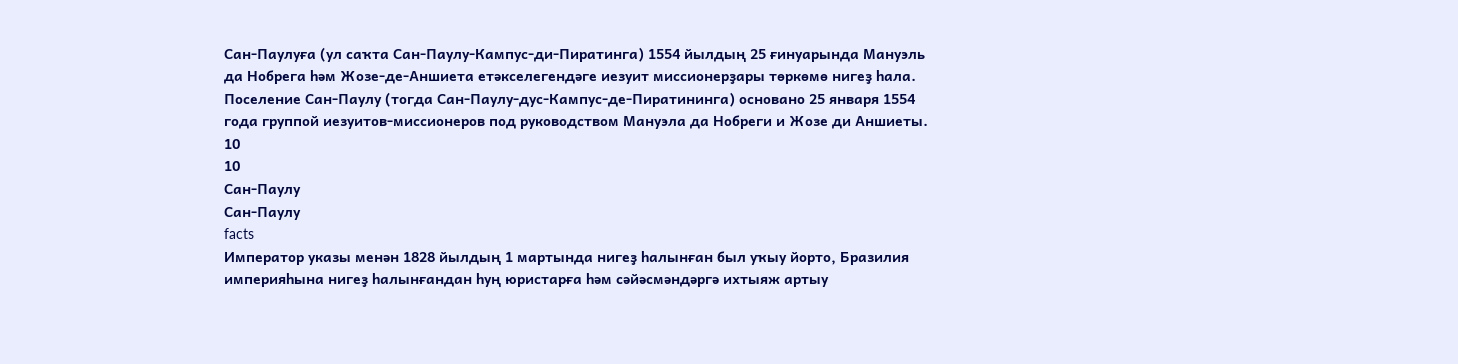Сан-Паулуға (ул саҡта Сан-Паулу-Кампус-ди-Пиратинга) 1554 йылдың 25 ғинуарында Мануэль да Нобрега һәм Жозе-де-Аншиета етәкселегендәге иезуит миссионерҙары төркөмө нигеҙ һала.
Поселение Сан-Паулу (тогда Сан-Паулу-дус-Кампус-де-Пиратининга) основано 25 января 1554 года группой иезуитов-миссионеров под руководством Мануэла да Нобреги и Жозе ди Аншиеты.
10
10
Сан-Паулу
Сан-Паулу
facts
Император указы менән 1828 йылдың 1 мартында нигеҙ һалынған был уҡыу йорто, Бразилия империяһына нигеҙ һалынғандан һуң юристарға һәм сәйәсмәндәргә ихтыяж артыу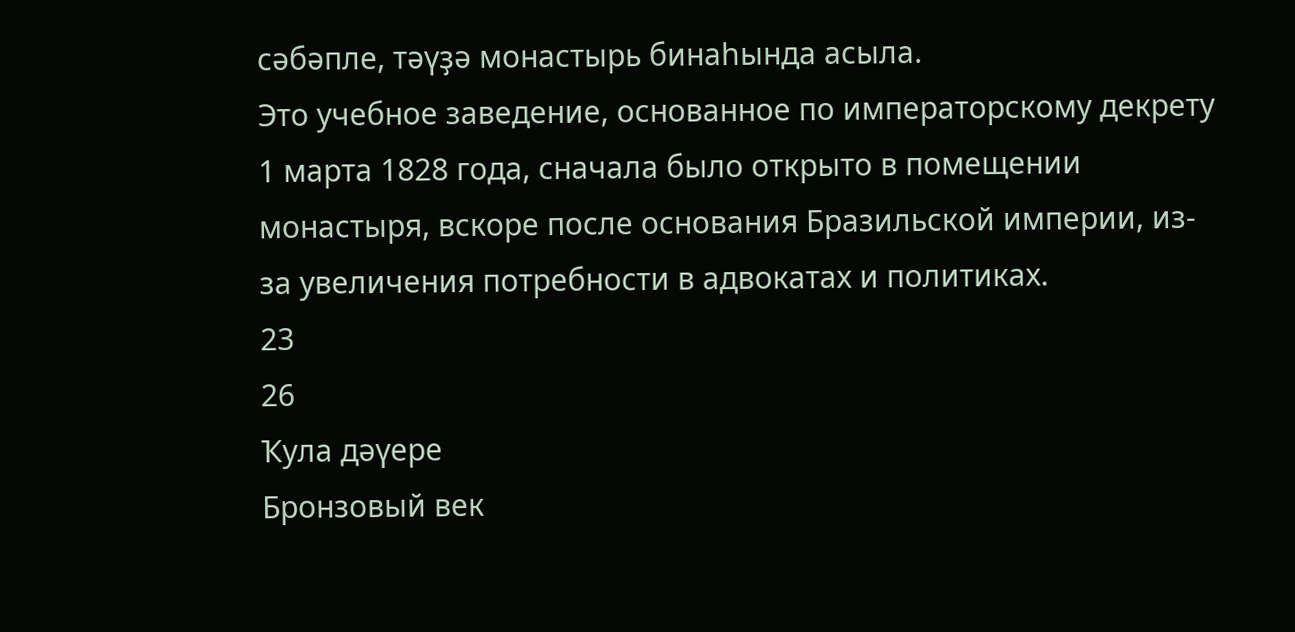сәбәпле, тәүҙә монастырь бинаһында асыла.
Это учебное заведение, основанное по императорскому декрету 1 марта 1828 года, сначала было открыто в помещении монастыря, вскоре после основания Бразильской империи, из-за увеличения потребности в адвокатах и политиках.
23
26
Ҡула дәүере
Бронзовый век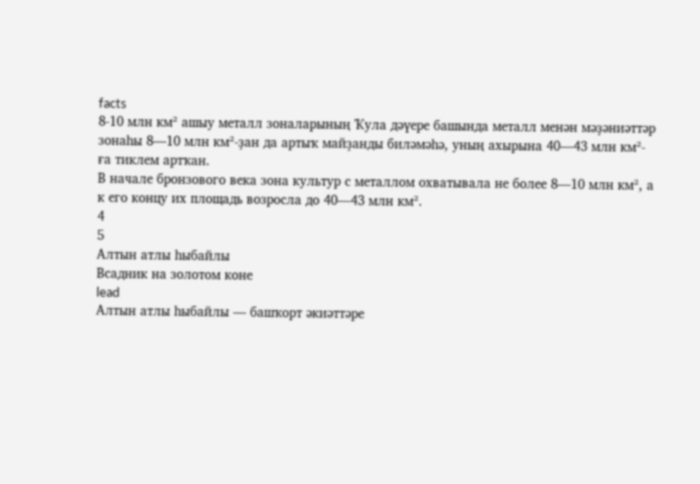facts
8-10 млн км² ашыу металл зоналарының Ҡула дәүере башында металл менән мәҙәниәттәр зонаһы 8—10 млн км²-ҙан да артыҡ майҙанды биләмәһә, уның ахырына 40—43 млн км²-ға тиклем артҡан.
В начале бронзового века зона культур с металлом охватывала не более 8—10 млн км², а к его концу их площадь возросла до 40—43 млн км².
4
5
Алтын атлы һыбайлы
Всадник на золотом коне
lead
Алтын атлы һыбайлы — башҡорт әкиәттәре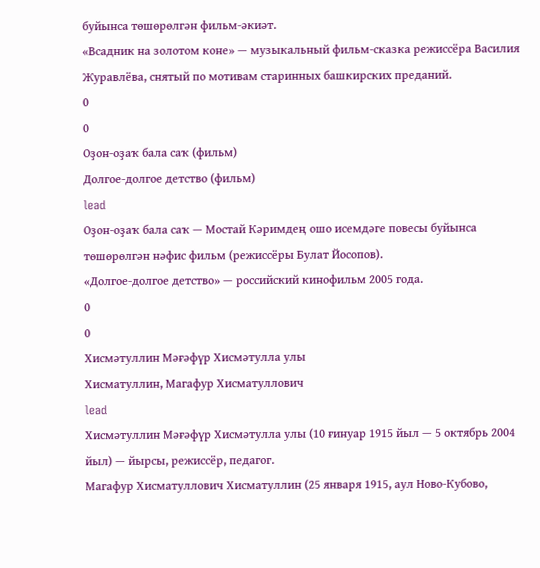буйынса төшөрөлгән фильм-әкиәт.
«Всадник на золотом коне» — музыкальный фильм-сказка режиссёра Василия Журавлёва, снятый по мотивам старинных башкирских преданий.
0
0
Оҙон-оҙаҡ бала саҡ (фильм)
Долгое-долгое детство (фильм)
lead
Оҙон-оҙаҡ бала саҡ — Мостай Кәримдең ошо исемдәге повесы буйынса төшөрөлгән нәфис фильм (режиссёры Булат Йосопов).
«Долгое-долгое детство» — российский кинофильм 2005 года.
0
0
Хисмәтуллин Мәғәфүр Хисмәтулла улы
Хисматуллин, Магафур Хисматуллович
lead
Хисмәтуллин Мәғәфүр Хисмәтулла улы (10 ғинуар 1915 йыл — 5 октябрь 2004 йыл) — йырсы, режиссёр, педагог.
Магафур Хисматуллович Хисматуллин (25 января 1915, аул Ново-Кубово,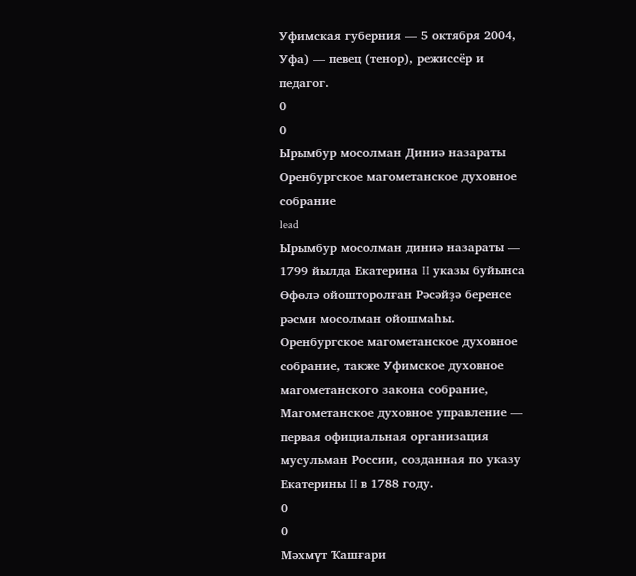Уфимская губерния — 5 октября 2004, Уфа) — певец (тенор), режиссёр и педагог.
0
0
Ырымбур мосолман Диниә назараты
Оренбургское магометанское духовное собрание
lead
Ырымбур мосолман диниә назараты — 1799 йылда Екатерина II указы буйынса Өфөлә ойошторолған Рәсәйҙә беренсе рәсми мосолман ойошмаһы.
Оренбургское магометанское духовное собрание, также Уфимское духовное магометанского закона собрание, Магометанское духовное управление — первая официальная организация мусульман России, созданная по указу Екатерины II в 1788 году.
0
0
Мәхмүт Ҡашғари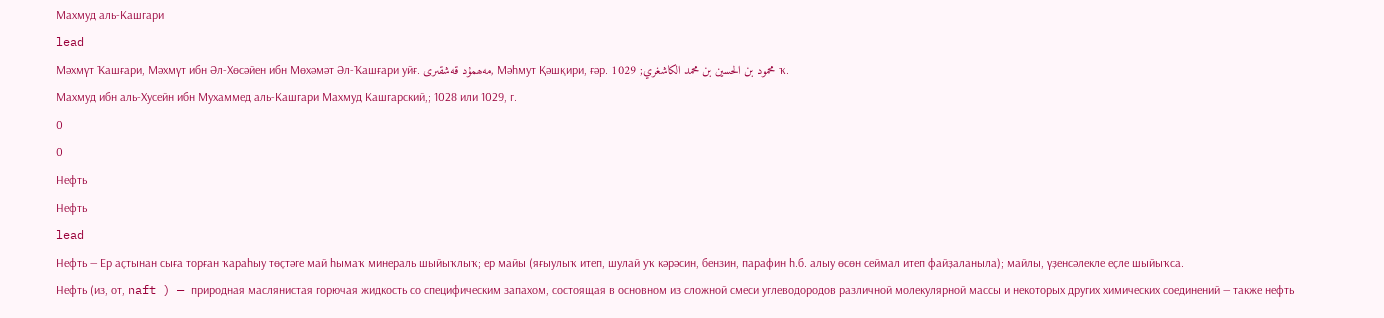Махмуд аль-Кашгари
lead
Мәхмүт Ҡашғари, Мәхмүт ибн Әл-Хөсәйен ибн Мөхәмәт Әл-Ҡашғари уйғ. مەھمۇد قەشقىرى, Мәhмут Қәшқири, ғәр. محمود بن الحسين بن محمد الكاشغري; 1029 ҡ.
Махмуд ибн аль-Хусейн ибн Мухаммед аль-Кашгари Махмуд Кашгарский,; 1028 или 1029, г.
0
0
Нефть
Нефть
lead
Нефть — Ер аҫтынан сыға торған ҡараһыу төҫтәге май һымаҡ минераль шыйыҡлыҡ; ер майы (яғыулыҡ итеп, шулай уҡ кәрәсин, бензин, парафин һ.б. алыу өсөн сеймал итеп файҙаланыла); майлы, үҙенсәлекле еҫле шыйыҡса.
Нефть (из, от, naft ) — природная маслянистая горючая жидкость со специфическим запахом, состоящая в основном из сложной смеси углеводородов различной молекулярной массы и некоторых других химических соединений — также нефть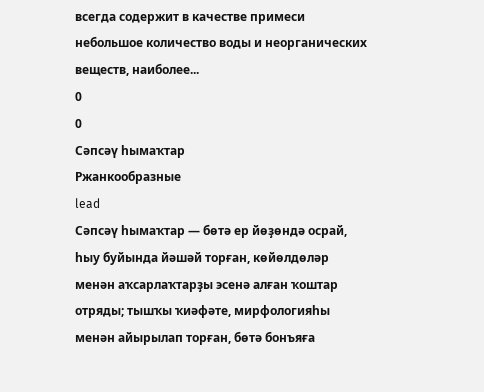всегда содержит в качестве примеси небольшое количество воды и неорганических веществ, наиболее...
0
0
Сәпсәү һымаҡтар
Ржанкообразные
lead
Сәпсәү һымаҡтар — бөтә ер йөҙөндә осрай, һыу буйында йәшәй торған, көйөлдөләр менән аҡсарлаҡтарҙы эсенә алған ҡоштар отряды; тышҡы ҡиәфәте, мирфологияһы менән айырылап торған, бөтә бонъяға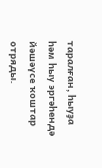таралған, һыуҙа һәм һыу эргәһендә йәшәүсе ҡоштар отряды.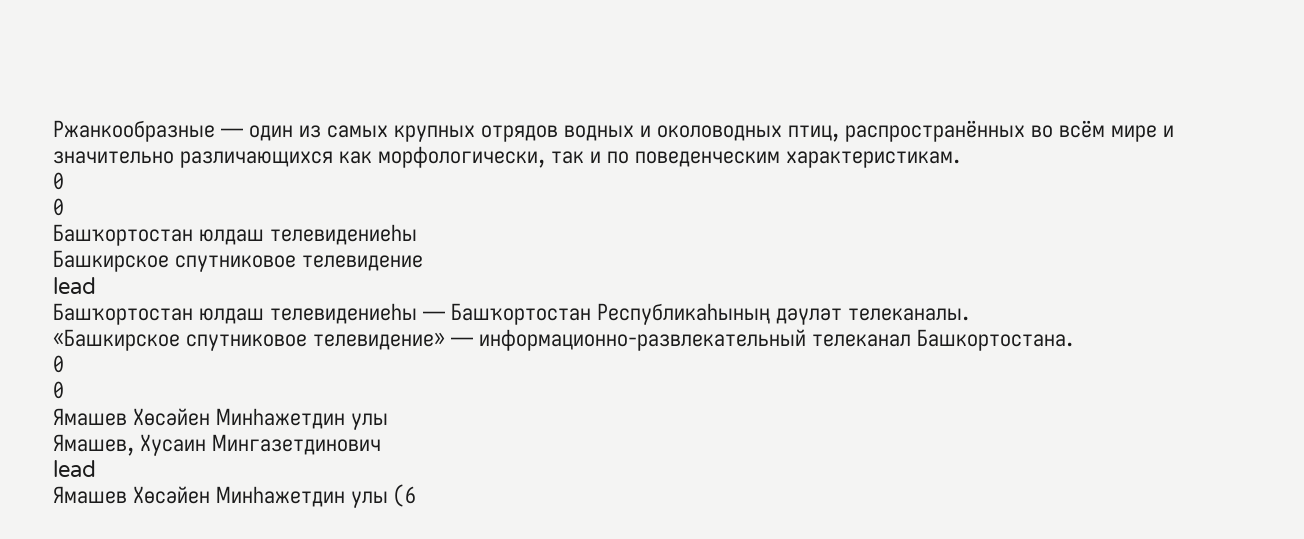Ржанкообразные — один из самых крупных отрядов водных и околоводных птиц, распространённых во всём мире и значительно различающихся как морфологически, так и по поведенческим характеристикам.
0
0
Башҡортостан юлдаш телевидениеһы
Башкирское спутниковое телевидение
lead
Башҡортостан юлдаш телевидениеһы — Башҡортостан Республикаһының дәүләт телеканалы.
«Башкирское спутниковое телевидение» — информационно-развлекательный телеканал Башкортостана.
0
0
Ямашев Хөсәйен Минһажетдин улы
Ямашев, Хусаин Мингазетдинович
lead
Ямашев Хөсәйен Минһажетдин улы (6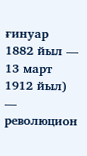ғинуар 1882 йыл — 13 март 1912 йыл) — революцион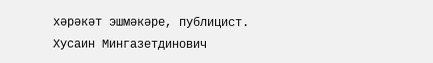хәрәкәт эшмәкәре, публицист.
Хусаин Мингазетдинович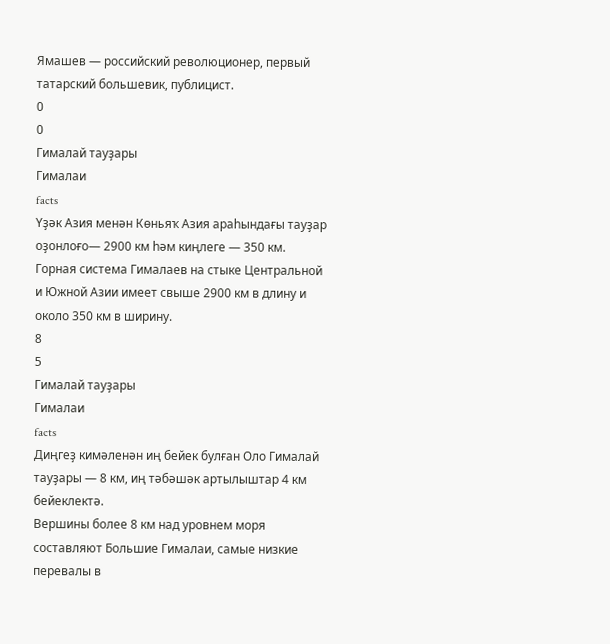Ямашев — российский революционер, первый татарский большевик, публицист.
0
0
Гималай тауҙары
Гималаи
facts
Үҙәк Азия менән Көньяҡ Азия араһындағы тауҙар оҙонлоғо— 2900 км һәм киңлеге — 350 км.
Горная система Гималаев на стыке Центральной и Южной Азии имеет свыше 2900 км в длину и около 350 км в ширину.
8
5
Гималай тауҙары
Гималаи
facts
Диңгеҙ кимәленән иң бейек булған Оло Гималай тауҙары — 8 км, иң тәбәшәк артылыштар 4 км бейеклектә.
Вершины более 8 км над уровнем моря составляют Большие Гималаи, самые низкие перевалы в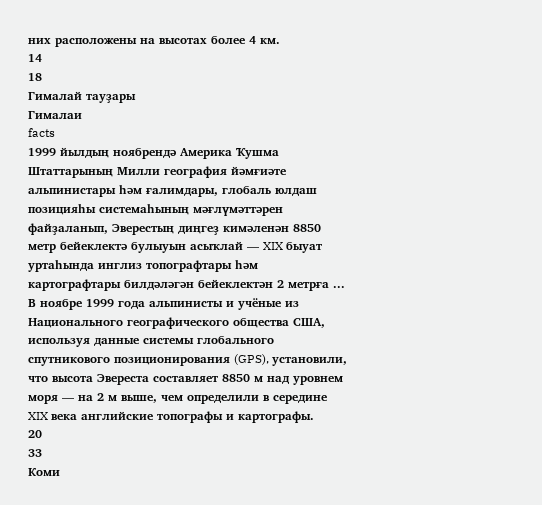них расположены на высотах более 4 км.
14
18
Гималай тауҙары
Гималаи
facts
1999 йылдың ноябрендә Америка Ҡушма Штаттарының Милли география йәмғиәте альпинистары һәм ғалимдары, глобаль юлдаш позицияһы системаһының мәғлүмәттәрен файҙаланып, Эверестың диңгеҙ кимәленән 8850 метр бейеклектә булыуын асыҡлай — XIX быуат уртаһында инглиз топографтары һәм картографтары билдәләгән бейеклектән 2 метрға ...
В ноябре 1999 года альпинисты и учёные из Национального географического общества США, используя данные системы глобального спутникового позиционирования (GPS), установили, что высота Эвереста составляет 8850 м над уровнем моря — на 2 м выше, чем определили в середине XIX века английские топографы и картографы.
20
33
Коми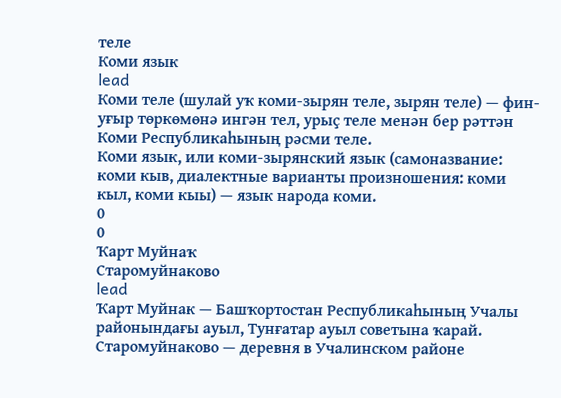теле
Коми язык
lead
Коми теле (шулай уҡ коми-зырян теле, зырян теле) — фин-уғыр төркөмөнә ингән тел, урыҫ теле менән бер рәттән Коми Республикаһының рәсми теле.
Коми язык, или коми-зырянский язык (самоназвание: коми кыв, диалектные варианты произношения: коми кыл, коми кыы) — язык народа коми.
0
0
Ҡарт Муйнаҡ
Старомуйнаково
lead
Ҡарт Муйнак — Башҡортостан Республикаһының Учалы районындағы ауыл, Тунғатар ауыл советына ҡарай.
Старомуйнаково — деревня в Учалинском районе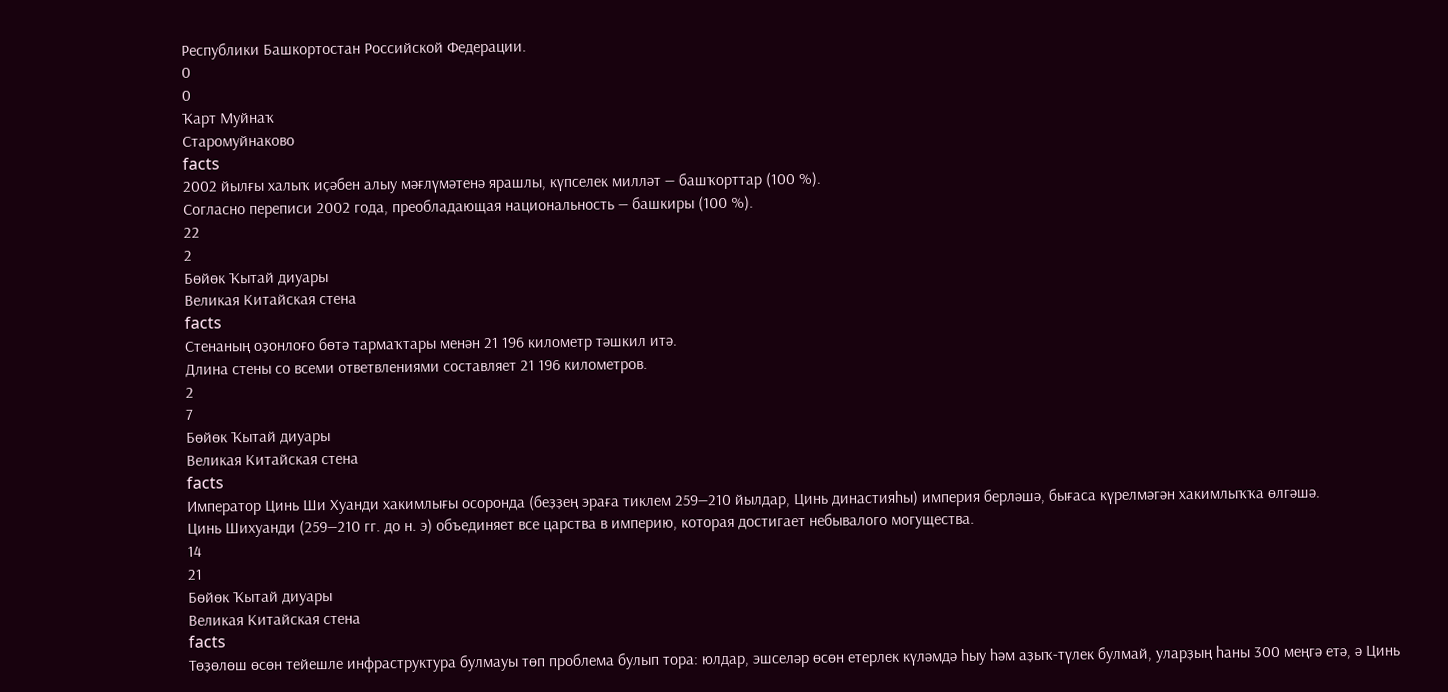Республики Башкортостан Российской Федерации.
0
0
Ҡарт Муйнаҡ
Старомуйнаково
facts
2002 йылғы халыҡ иҫәбен алыу мәғлүмәтенә ярашлы, күпселек милләт — башҡорттар (100 %).
Согласно переписи 2002 года, преобладающая национальность — башкиры (100 %).
22
2
Бөйөк Ҡытай диуары
Великая Китайская стена
facts
Стенаның оҙонлоғо бөтә тармаҡтары менән 21 196 километр тәшкил итә.
Длина стены со всеми ответвлениями составляет 21 196 километров.
2
7
Бөйөк Ҡытай диуары
Великая Китайская стена
facts
Император Цинь Ши Хуанди хакимлығы осоронда (беҙҙең эраға тиклем 259—210 йылдар, Цинь династияһы) империя берләшә, бығаса күрелмәгән хакимлыҡҡа өлгәшә.
Цинь Шихуанди (259—210 гг. до н. э) объединяет все царства в империю, которая достигает небывалого могущества.
14
21
Бөйөк Ҡытай диуары
Великая Китайская стена
facts
Төҙөлөш өсөн тейешле инфраструктура булмауы төп проблема булып тора: юлдар, эшселәр өсөн етерлек күләмдә һыу һәм аҙыҡ-түлек булмай, уларҙың һаны 300 меңгә етә, ә Цинь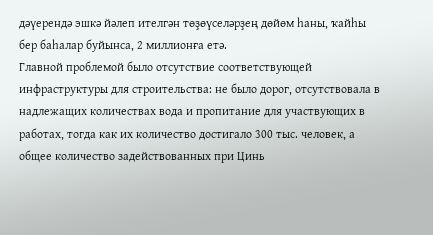дәүерендә эшкә йәлеп ителгән төҙөүселәрҙең дөйөм һаны, ҡайһы бер баһалар буйынса, 2 миллионға етә.
Главной проблемой было отсутствие соответствующей инфраструктуры для строительства: не было дорог, отсутствовала в надлежащих количествах вода и пропитание для участвующих в работах, тогда как их количество достигало 300 тыс. человек, а общее количество задействованных при Цинь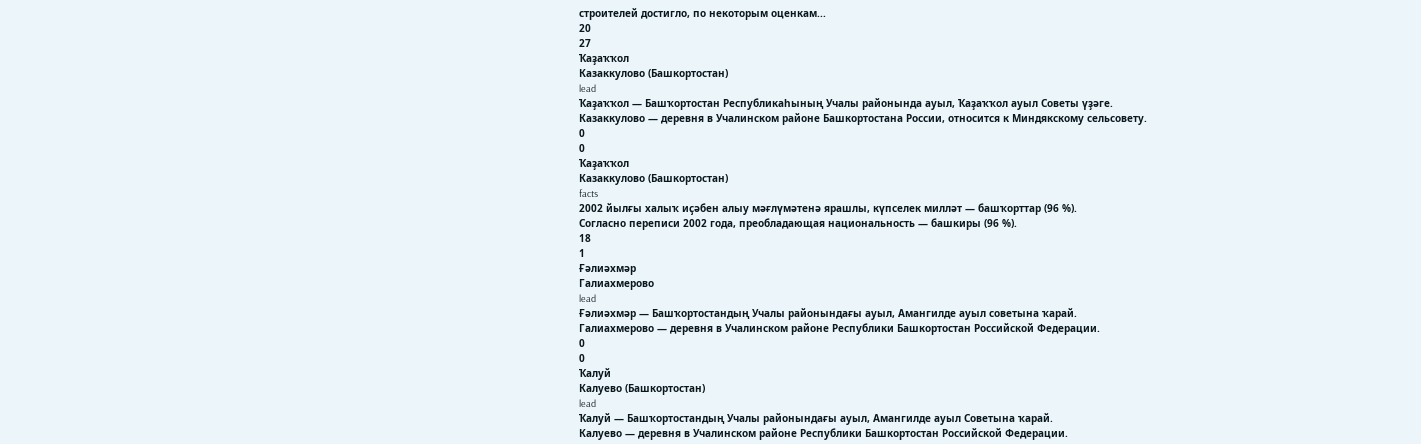строителей достигло, по некоторым оценкам...
20
27
Ҡаҙаҡҡол
Казаккулово (Башкортостан)
lead
Ҡаҙаҡҡол — Башҡортостан Республикаһының Учалы районында ауыл, Ҡаҙаҡҡол ауыл Советы үҙәге.
Казаккулово — деревня в Учалинском районе Башкортостана России, относится к Миндякскому сельсовету.
0
0
Ҡаҙаҡҡол
Казаккулово (Башкортостан)
facts
2002 йылғы халыҡ иҫәбен алыу мәғлүмәтенә ярашлы, күпселек милләт — башҡорттар (96 %).
Согласно переписи 2002 года, преобладающая национальность — башкиры (96 %).
18
1
Ғәлиәхмәр
Галиахмерово
lead
Ғәлиәхмәр — Башҡортостандың Учалы районындағы ауыл, Амангилде ауыл советына ҡарай.
Галиахмерово — деревня в Учалинском районе Республики Башкортостан Российской Федерации.
0
0
Ҡалуй
Калуево (Башкортостан)
lead
Ҡалуй — Башҡортостандың Учалы районындағы ауыл, Амангилде ауыл Советына ҡарай.
Калуево — деревня в Учалинском районе Республики Башкортостан Российской Федерации.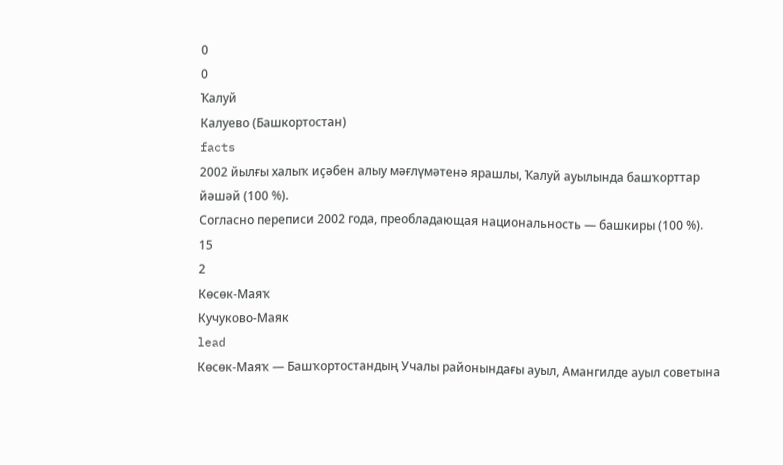0
0
Ҡалуй
Калуево (Башкортостан)
facts
2002 йылғы халыҡ иҫәбен алыу мәғлүмәтенә ярашлы, Ҡалуй ауылында башҡорттар йәшәй (100 %).
Согласно переписи 2002 года, преобладающая национальность — башкиры (100 %).
15
2
Көсөк-Маяҡ
Кучуково-Маяк
lead
Көсөк-Маяҡ — Башҡортостандың Учалы районындағы ауыл, Амангилде ауыл советына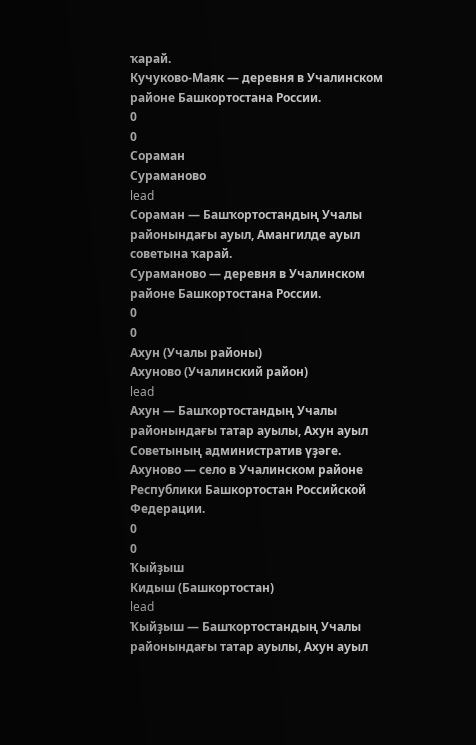ҡарай.
Кучуково-Маяк — деревня в Учалинском районе Башкортостана России.
0
0
Сораман
Сураманово
lead
Сораман — Башҡортостандың Учалы районындағы ауыл, Амангилде ауыл советына ҡарай.
Сураманово — деревня в Учалинском районе Башкортостана России.
0
0
Ахун (Учалы районы)
Ахуново (Учалинский район)
lead
Ахун — Башҡортостандың Учалы районындағы татар ауылы, Ахун ауыл Советының административ үҙәге.
Ахуново — село в Учалинском районе Республики Башкортостан Российской Федерации.
0
0
Ҡыйҙыш
Кидыш (Башкортостан)
lead
Ҡыйҙыш — Башҡортостандың Учалы районындағы татар ауылы, Ахун ауыл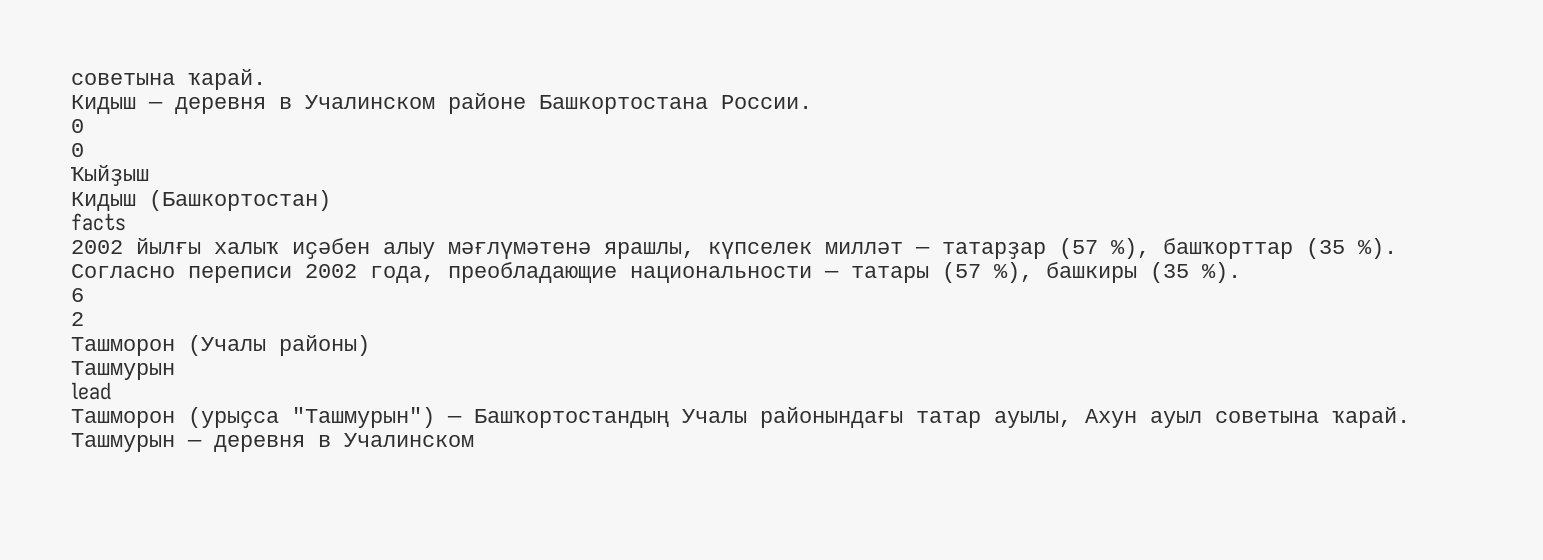советына ҡарай.
Кидыш — деревня в Учалинском районе Башкортостана России.
0
0
Ҡыйҙыш
Кидыш (Башкортостан)
facts
2002 йылғы халыҡ иҫәбен алыу мәғлүмәтенә ярашлы, күпселек милләт — татарҙар (57 %), башҡорттар (35 %).
Согласно переписи 2002 года, преобладающие национальности — татары (57 %), башкиры (35 %).
6
2
Ташморон (Учалы районы)
Ташмурын
lead
Ташморон (урыҫса "Ташмурын") — Башҡортостандың Учалы районындағы татар ауылы, Ахун ауыл советына ҡарай.
Ташмурын — деревня в Учалинском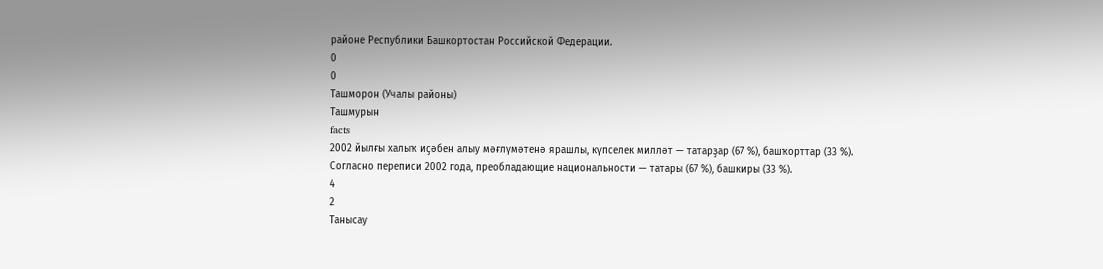районе Республики Башкортостан Российской Федерации.
0
0
Ташморон (Учалы районы)
Ташмурын
facts
2002 йылғы халыҡ иҫәбен алыу мәғлүмәтенә ярашлы, күпселек милләт — татарҙар (67 %), башҡорттар (33 %).
Согласно переписи 2002 года, преобладающие национальности — татары (67 %), башкиры (33 %).
4
2
Танысау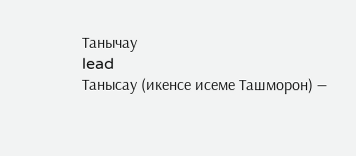Танычау
lead
Танысау (икенсе исеме Ташморон) —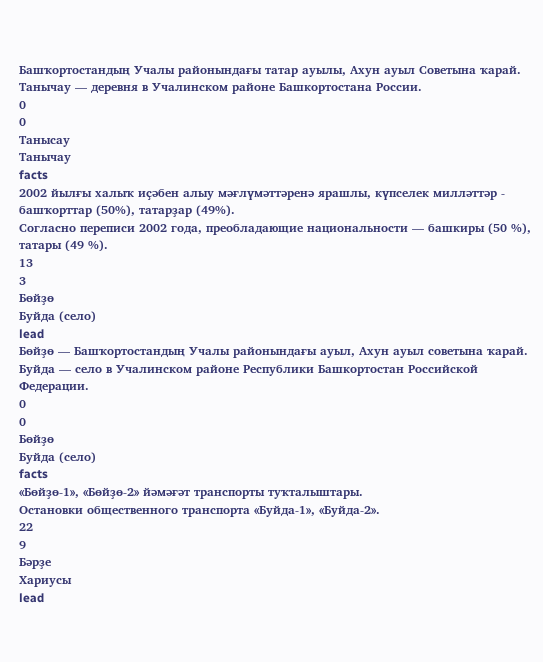Башҡортостандың Учалы районындағы татар ауылы, Ахун ауыл Советына ҡарай.
Танычау — деревня в Учалинском районе Башкортостана России.
0
0
Танысау
Танычау
facts
2002 йылғы халыҡ иҫәбен алыу мәғлүмәттәренә ярашлы, күпселек милләттәр - башҡорттар (50%), татарҙар (49%).
Согласно переписи 2002 года, преобладающие национальности — башкиры (50 %), татары (49 %).
13
3
Бөйҙө
Буйда (село)
lead
Бөйҙө — Башҡортостандың Учалы районындағы ауыл, Ахун ауыл советына ҡарай.
Буйда — село в Учалинском районе Республики Башкортостан Российской Федерации.
0
0
Бөйҙө
Буйда (село)
facts
«Бөйҙө-1», «Бөйҙө-2» йәмәғәт транспорты туҡталыштары.
Остановки общественного транспорта «Буйда-1», «Буйда-2».
22
9
Бәрҙе
Хариусы
lead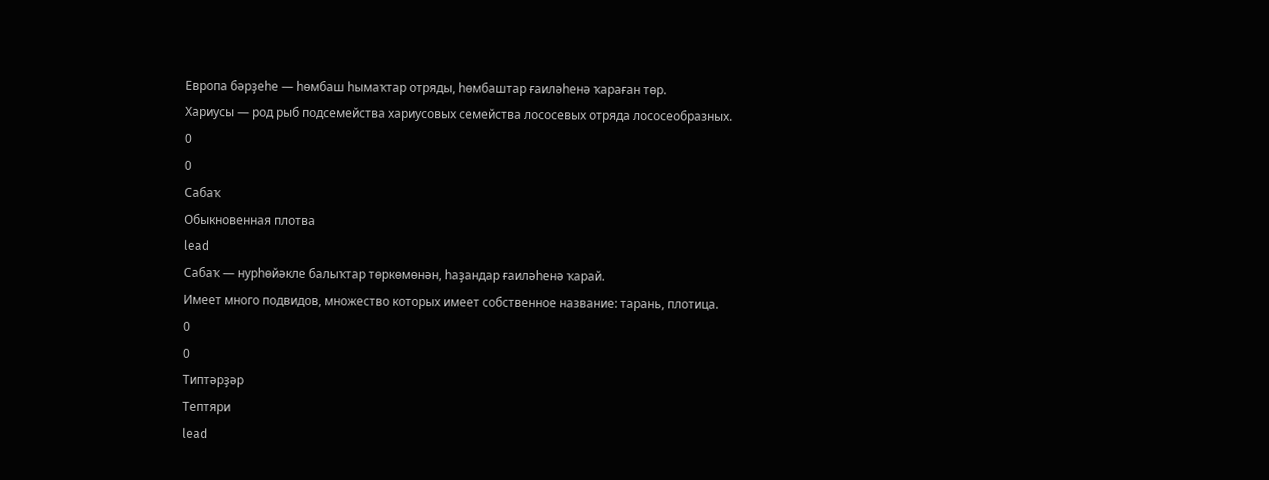Европа бәрҙеhе — һөмбаш һымаҡтар отряды, һөмбаштар ғаиләһенә ҡараған төр.
Хариусы — род рыб подсемейства хариусовых семейства лососевых отряда лососеобразных.
0
0
Сабаҡ
Обыкновенная плотва
lead
Сабаҡ — нурһөйәкле балыҡтар төркөмөнән, һаҙандар ғаиләһенә ҡарай.
Имеет много подвидов, множество которых имеет собственное название: тарань, плотица.
0
0
Типтәрҙәр
Тептяри
lead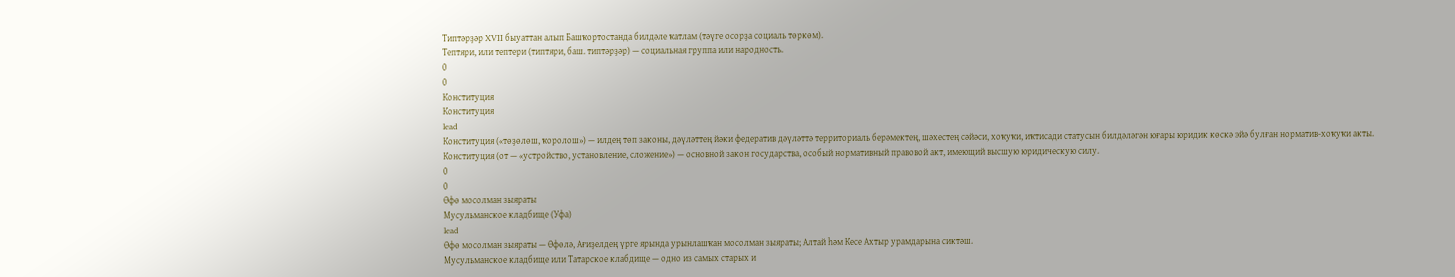Типтәрҙәр XVII быуаттан алып Башҡортостанда билдәле ҡатлам (тәүге осорҙа социаль төркөм).
Тептяри, или тептери (типтяри, баш. типтәрҙәр) — социальная группа или народность.
0
0
Конституция
Конституция
lead
Конституция («төҙөлөш, ҡоролош») — илдең төп законы, дәүләттең йәки федератив дәүләттә территориаль берәмектең, шәхестең сәйәси, хоҡуҡи, иҡтисади статусын билдәләгән юғары юридик көскә эйә булған норматив-хоҡуҡи акты.
Конституция (от — «устройство, установление, сложение») — основной закон государства, особый нормативный правовой акт, имеющий высшую юридическую силу.
0
0
Өфө мосолман зыяраты
Мусульманское кладбище (Уфа)
lead
Өфө мосолман зыяраты — Өфөлә, Ағиҙелдең үрге ярында урынлашҡан мосолман зыяраты; Алтай һәм Кесе Ахтыр урамдарына сиктәш.
Мусульманское кладбище или Татарское клабдище — одно из самых старых и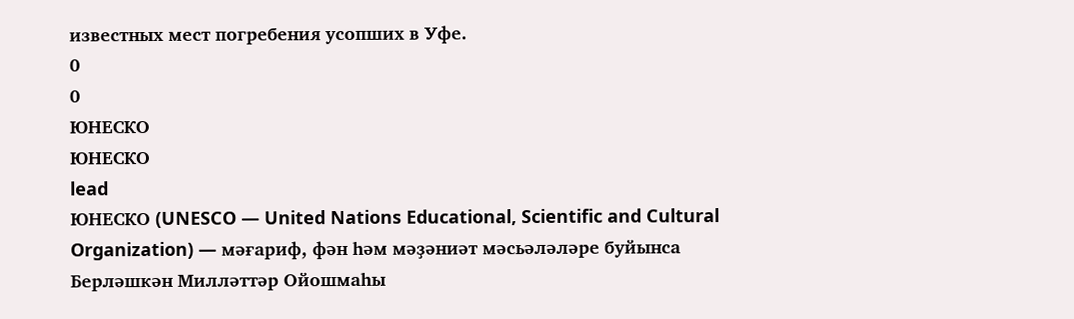известных мест погребения усопших в Уфе.
0
0
ЮНЕСКО
ЮНЕСКО
lead
ЮНЕСКО (UNESCO — United Nations Educational, Scientific and Cultural Organization) — мәғариф, фән һәм мәҙәниәт мәсьәләләре буйынса Берләшкән Милләттәр Ойошмаһы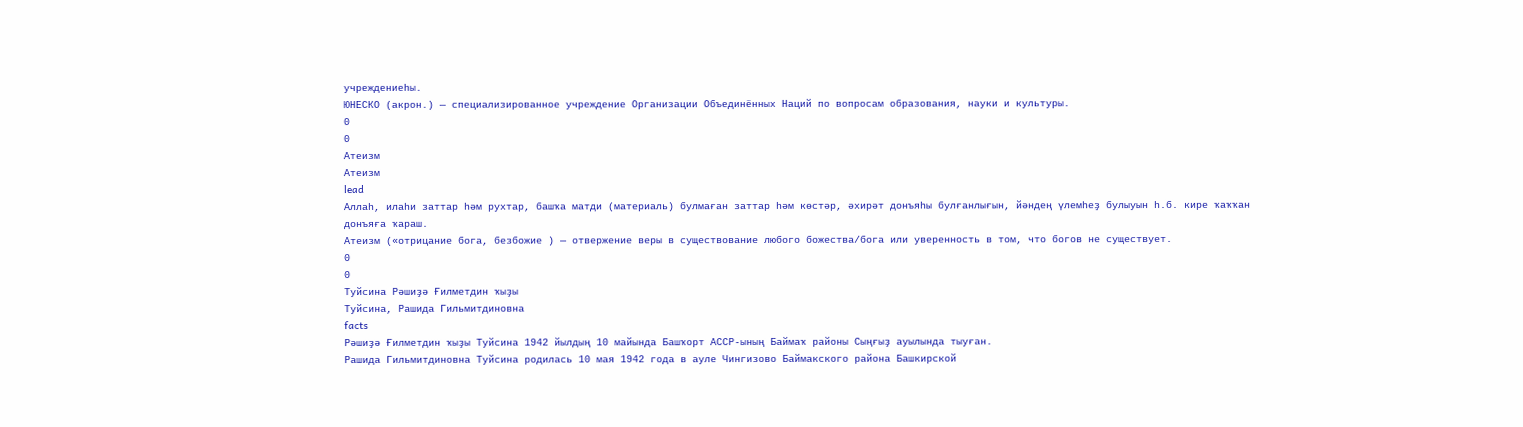учреждениеһы.
ЮНЕСКО (акрон.) — специализированное учреждение Организации Объединённых Наций по вопросам образования, науки и культуры.
0
0
Атеизм
Атеизм
lead
Аллаһ, илаһи заттар һәм рухтар, башҡа матди (материаль) булмаған заттар һәм көстәр, әхирәт донъяһы булғанлығын, йәндең үлемһеҙ булыуын һ.б. кире ҡаҡҡан донъяға ҡараш.
Атеизм («отрицание бога, безбожие ) — отвержение веры в существование любого божества/бога или уверенность в том, что богов не существует.
0
0
Туйсина Рәшиҙә Ғилметдин ҡыҙы
Туйсина, Рашида Гильмитдиновна
facts
Рәшиҙә Ғилметдин ҡыҙы Туйсина 1942 йылдың 10 майында Башҡорт АССР-ының Баймаҡ районы Сыңғыҙ ауылында тыуған.
Рашида Гильмитдиновна Туйсина родилась 10 мая 1942 года в ауле Чингизово Баймакского района Башкирской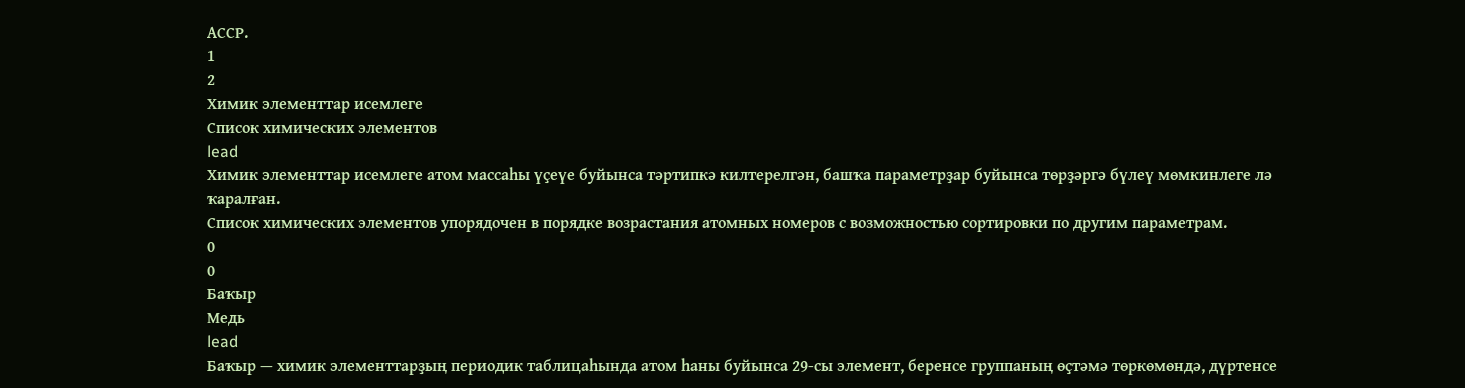АССР.
1
2
Химик элементтар исемлеге
Список химических элементов
lead
Химик элементтар исемлеге атом массаһы үҫеүе буйынса тәртипкә килтерелгән, башҡа параметрҙар буйынса төрҙәргә бүлеү мөмкинлеге лә ҡаралған.
Список химических элементов упорядочен в порядке возрастания атомных номеров с возможностью сортировки по другим параметрам.
0
0
Баҡыр
Медь
lead
Баҡыр — химик элементтарҙың периодик таблицаһында атом һаны буйынса 29-сы элемент, беренсе группаның өҫтәмә төркөмөндә, дүртенсе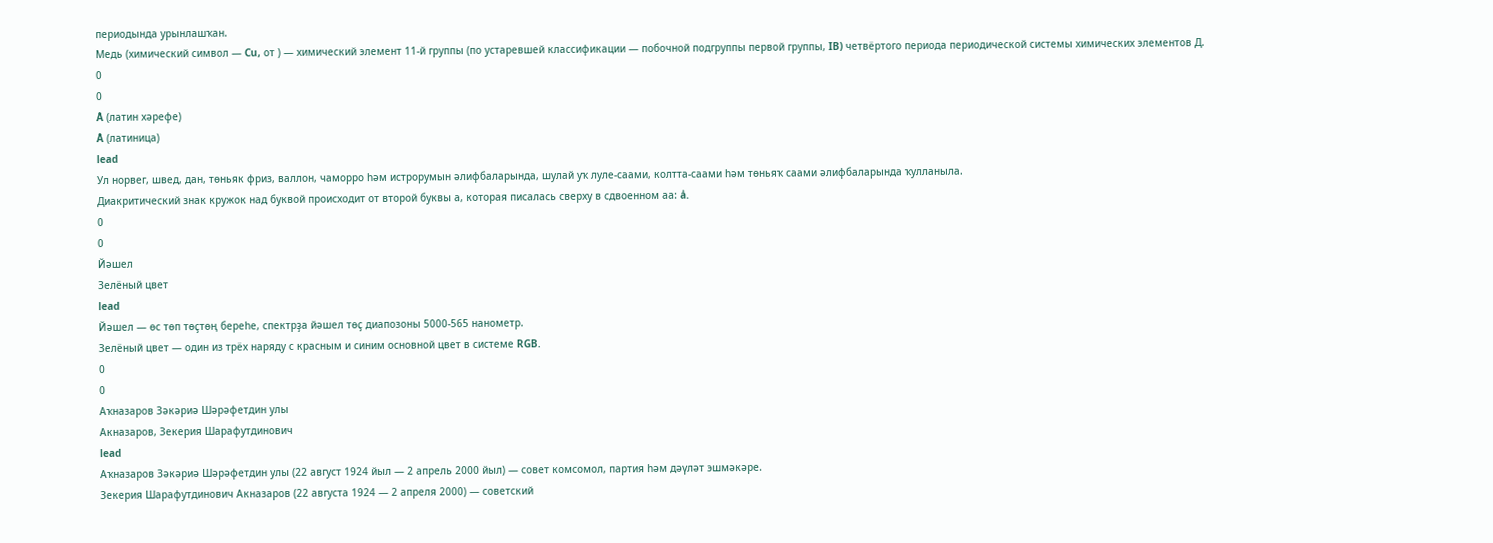периодында урынлашҡан.
Медь (химический символ — Cu, от ) — химический элемент 11-й группы (по устаревшей классификации — побочной подгруппы первой группы, IB) четвёртого периода периодической системы химических элементов Д.
0
0
Å (латин хәрефе)
Å (латиница)
lead
Ул норвег, швед, дан, төньяк фриз, валлон, чаморро һәм истрорумын әлифбаларында, шулай уҡ луле-саами, колтта-саами һәм төньяҡ саами әлифбаларында ҡулланыла.
Диакритический знак кружок над буквой происходит от второй буквы а, которая писалась сверху в сдвоенном аа: aͣ.
0
0
Йәшел
Зелёный цвет
lead
Йәшел — өс төп төҫтөң береһе, спектрҙа йәшел төҫ диапозоны 5000-565 нанометр.
Зелёный цвет — один из трёх наряду с красным и синим основной цвет в системе RGB.
0
0
Аҡназаров Зәкәриә Шәрәфетдин улы
Акназаров, Зекерия Шарафутдинович
lead
Аҡназаров Зәкәриә Шәрәфетдин улы (22 август 1924 йыл — 2 апрель 2000 йыл) — совет комсомол, партия һәм дәүләт эшмәкәре.
Зекерия Шарафутдинович Акназаров (22 августа 1924 — 2 апреля 2000) — советский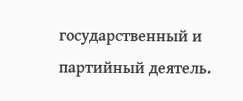государственный и партийный деятель.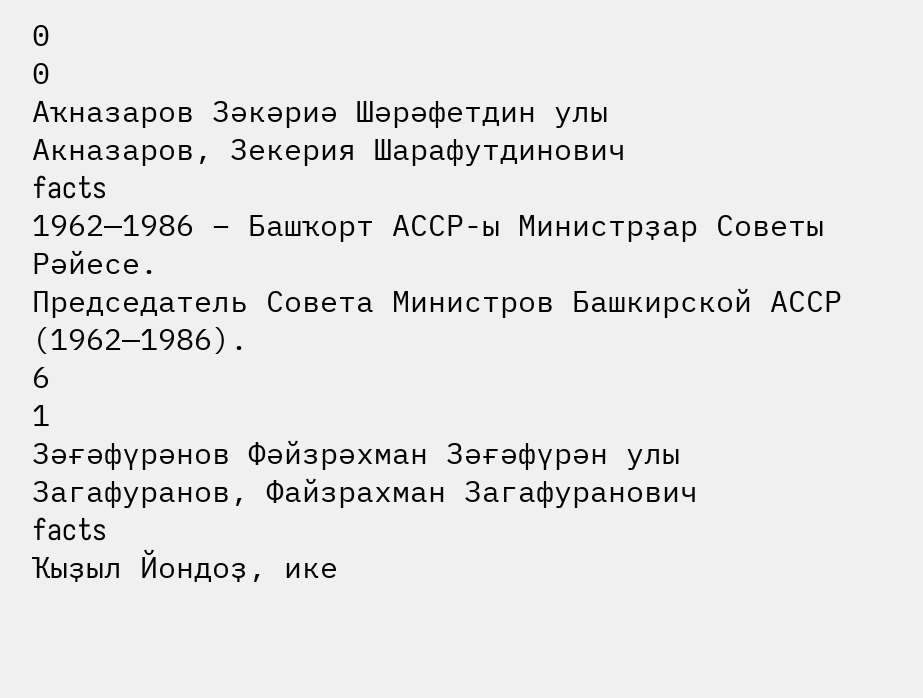0
0
Аҡназаров Зәкәриә Шәрәфетдин улы
Акназаров, Зекерия Шарафутдинович
facts
1962—1986 − Башҡорт АССР-ы Министрҙар Советы Рәйесе.
Председатель Совета Министров Башкирской АССР (1962—1986).
6
1
Зәғәфүрәнов Фәйзрәхман Зәғәфүрән улы
Загафуранов, Файзрахман Загафуранович
facts
Ҡыҙыл Йондоҙ, ике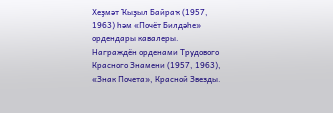Хеҙмәт Ҡыҙыл Байраҡ (1957, 1963) һәм «Почёт Билдәһе» ордендары кавалеры.
Награждён орденами Трудового Красного Знамени (1957, 1963), «Знак Почета», Красной Звезды.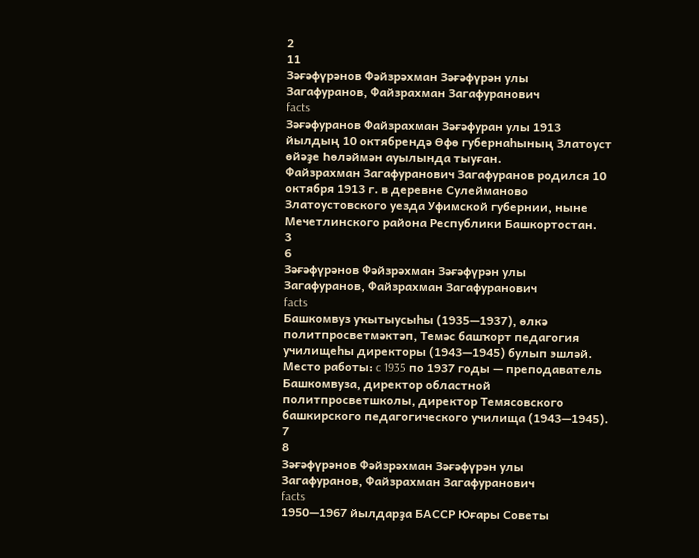2
11
Зәғәфүрәнов Фәйзрәхман Зәғәфүрән улы
Загафуранов, Файзрахман Загафуранович
facts
Зәғәфуранов Файзрахман Зәғәфуран улы 1913 йылдың 10 октябрендә Өфө губернаһының Златоуст өйәҙе Һөләймән ауылында тыуған.
Файзрахман Загафуранович Загафуранов родился 10 октября 1913 г. в деревне Сулейманово Златоустовского уезда Уфимской губернии, ныне Мечетлинского района Республики Башкортостан.
3
6
Зәғәфүрәнов Фәйзрәхман Зәғәфүрән улы
Загафуранов, Файзрахман Загафуранович
facts
Башкомвуз уҡытыусыһы (1935—1937), өлкә политпросветмәктәп, Темәс башҡорт педагогия училищеһы директоры (1943—1945) булып эшләй.
Место работы: c 1935 по 1937 годы — преподаватель Башкомвуза, директор областной политпросветшколы, директор Темясовского башкирского педагогического училища (1943—1945).
7
8
Зәғәфүрәнов Фәйзрәхман Зәғәфүрән улы
Загафуранов, Файзрахман Загафуранович
facts
1950—1967 йылдарҙа БАССР Юғары Советы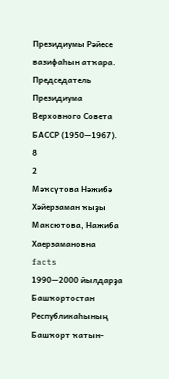Президиумы Рәйесе вазифаһын атҡара.
Председатель Президиума Верховного Совета БАССР (1950—1967).
8
2
Мәҡсүтова Нәжибә Хәйерзаман ҡыҙы
Максютова, Нажиба Хаерзамановна
facts
1990—2000 йылдарҙа Башҡортостан Республикаһының Башҡорт ҡатын-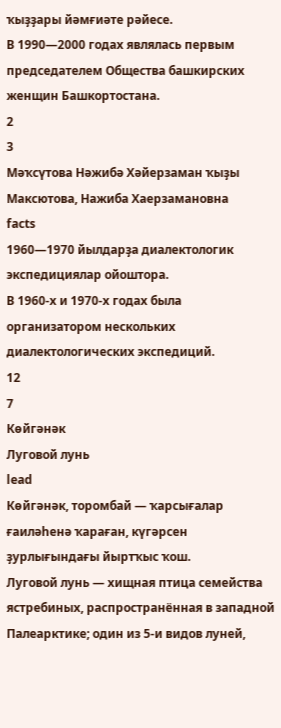ҡыҙҙары йәмғиәте рәйесе.
В 1990—2000 годах являлась первым председателем Общества башкирских женщин Башкортостана.
2
3
Мәҡсүтова Нәжибә Хәйерзаман ҡыҙы
Максютова, Нажиба Хаерзамановна
facts
1960—1970 йылдарҙа диалектологик экспедициялар ойоштора.
В 1960-х и 1970-х годах была организатором нескольких диалектологических экспедиций.
12
7
Көйгәнәк
Луговой лунь
lead
Көйгәнәк, торомбай — ҡарсығалар ғаиләһенә ҡараған, күгәрсен ҙурлығындағы йыртҡыс ҡош.
Луговой лунь — хищная птица семейства ястребиных, распространённая в западной Палеарктике; один из 5-и видов луней,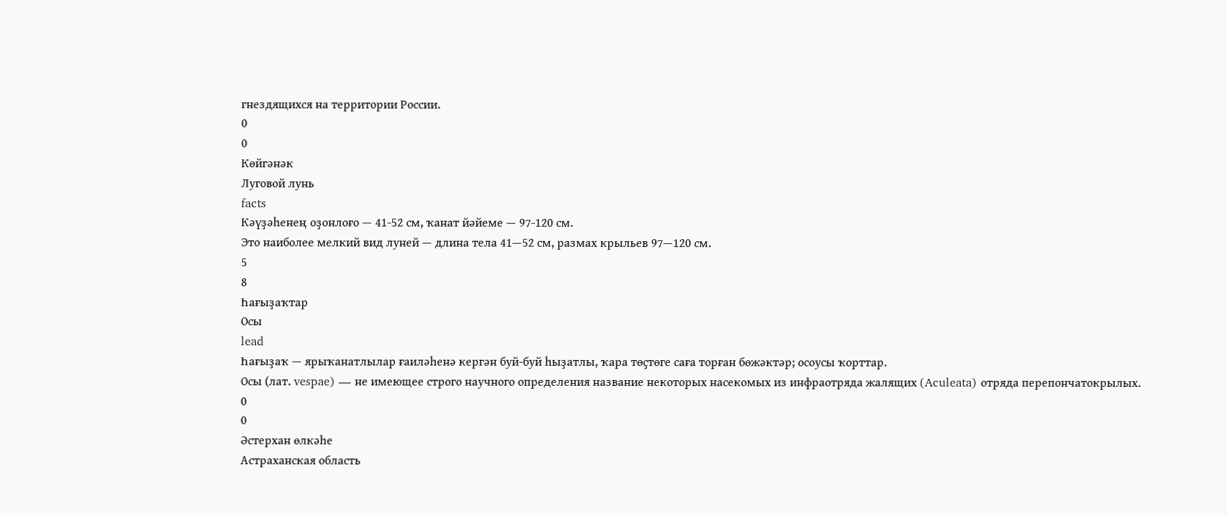гнездящихся на территории России.
0
0
Көйгәнәк
Луговой лунь
facts
Кәүҙәһенең оҙонлоғо — 41-52 см, ҡанат йәйеме — 97-120 см.
Это наиболее мелкий вид луней — длина тела 41—52 см, размах крыльев 97—120 см.
5
8
Һағыҙаҡтар
Осы
lead
Һағыҙаҡ — ярыҡанатлылар ғаиләһенә кергән буй-буй һыҙатлы, ҡара төҫтөге саға торған бөжәктәр; осоусы ҡорттар.
Осы (лат. vespae) — не имеющее строго научного определения название некоторых насекомых из инфраотряда жалящих (Aculeata) отряда перепончатокрылых.
0
0
Әстерхан өлкәһе
Астраханская область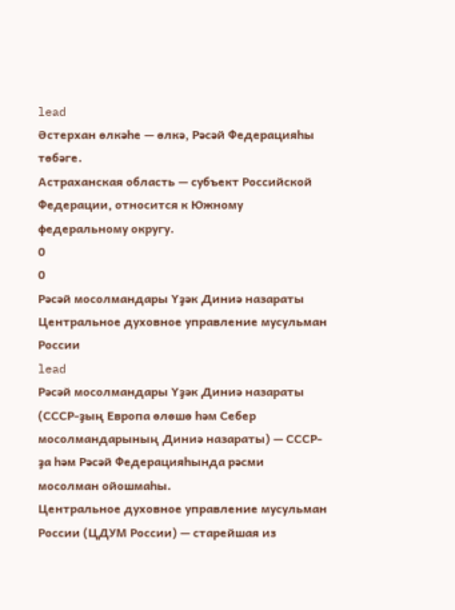lead
Әстерхан өлкәһе — өлкә, Рәсәй Федерацияһы төбәге.
Астраханская область — субъект Российской Федерации, относится к Южному федеральному округу.
0
0
Рәсәй мосолмандары Үҙәк Диниә назараты
Центральное духовное управление мусульман России
lead
Рәсәй мосолмандары Үҙәк Диниә назараты (СССР-ҙың Европа өлөшө һәм Себер мосолмандарының Диниә назараты) — СССР-ҙа һәм Рәсәй Федерацияһында рәсми мосолман ойошмаһы.
Центральное духовное управление мусульман России (ЦДУМ России) — старейшая из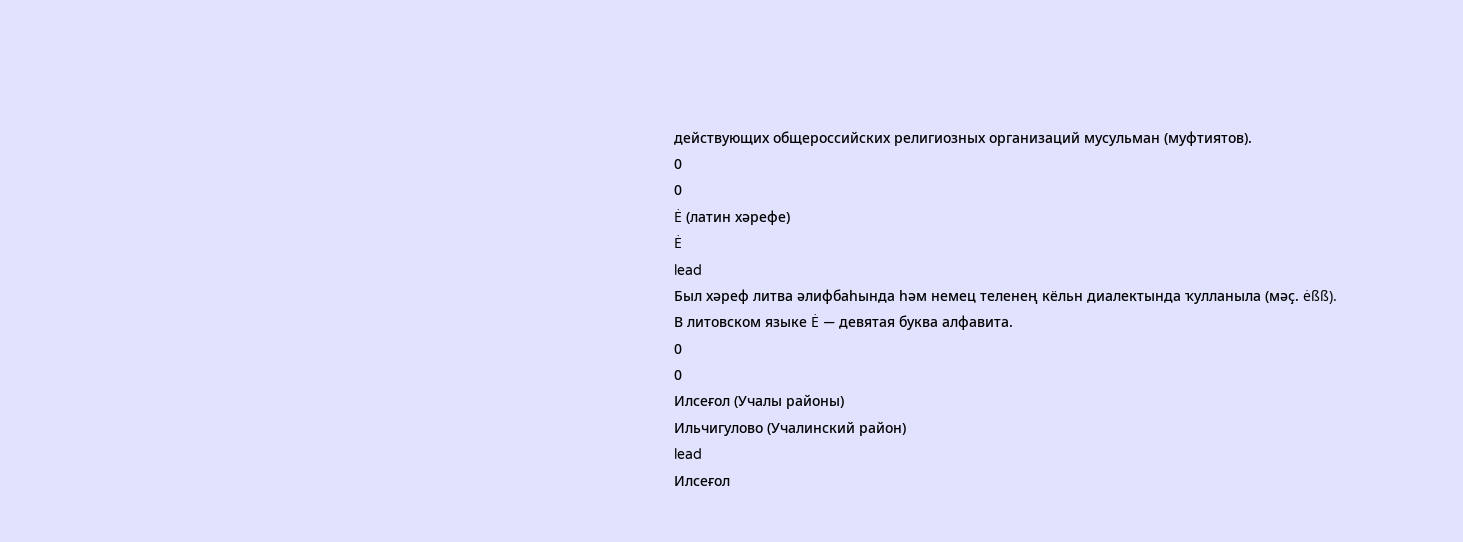действующих общероссийских религиозных организаций мусульман (муфтиятов).
0
0
Ė (латин хәрефе)
Ė
lead
Был хәреф литва әлифбаһында һәм немец теленең кёльн диалектында ҡулланыла (мәҫ. ėßß).
В литовском языке Ė — девятая буква алфавита.
0
0
Илсеғол (Учалы районы)
Ильчигулово (Учалинский район)
lead
Илсеғол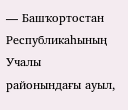— Башҡортостан Республикаһының Учалы районындағы ауыл,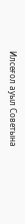Илсеғол ауыл Советына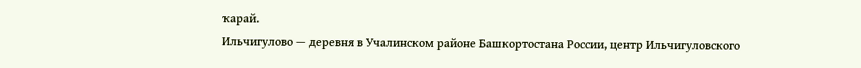ҡарай.
Ильчигулово — деревня в Учалинском районе Башкортостана России, центр Ильчигуловского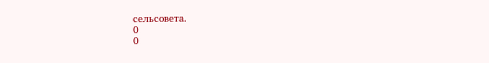сельсовета.
0
0